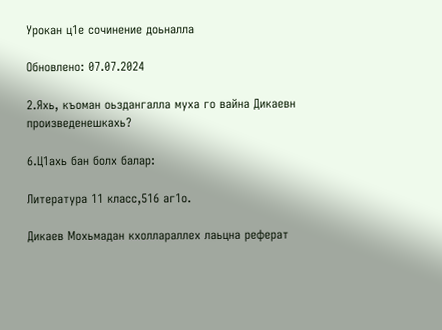Урокан ц1е сочинение доьналла

Обновлено: 07.07.2024

2.Яхь, къоман оьздангалла муха го вайна Дикаевн произведенешкахь?

6.Ц1ахь бан болх балар:

Литература 11 класс,516 аг1о.

Дикаев Мохьмадан кхоллараллех лаьцна реферат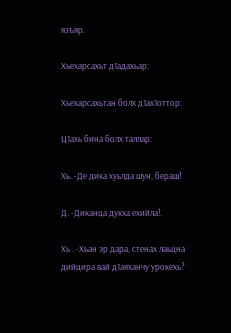язъяр.

Хьехарсахьт д1адахьар:

Хьехарсахьтан болх д1ах1оттор:

Ц1ахь бина болх таллар:

Хь. -Де дика хуьлда шун, бераш!

Д. -Диканца дукха ехийла!.

Хь . -Хьан эр дара, стенах лаьцна дийцира вай д1аяханчу урокехь?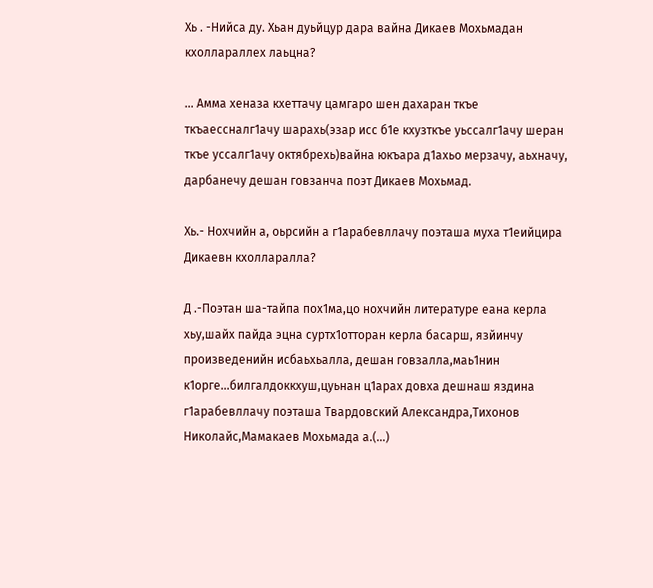Хь . -Нийса ду. Хьан дуьйцур дара вайна Дикаев Мохьмадан кхоллараллех лаьцна?

… Амма хеназа кхеттачу цамгаро шен дахаран ткъе ткъаессналг1ачу шарахь(эзар исс б1е кхузткъе уьссалг1ачу шеран ткъе уссалг1ачу октябрехь)вайна юкъара д1ахьо мерзачу, аьхначу, дарбанечу дешан говзанча поэт Дикаев Мохьмад.

Хь.- Нохчийн а, оьрсийн а г1арабевллачу поэташа муха т1еийцира Дикаевн кхолларалла?

Д .-Поэтан ша-тайпа пох1ма,цо нохчийн литературе еана керла хьу,шайх пайда эцна суртх1отторан керла басарш, язйинчу произведенийн исбаьхьалла, дешан говзалла,маь1нин к1орге…билгалдоккхуш,цуьнан ц1арах довха дешнаш яздина г1арабевллачу поэташа Твардовский Александра,Тихонов Николайс,Мамакаев Мохьмада а.(…)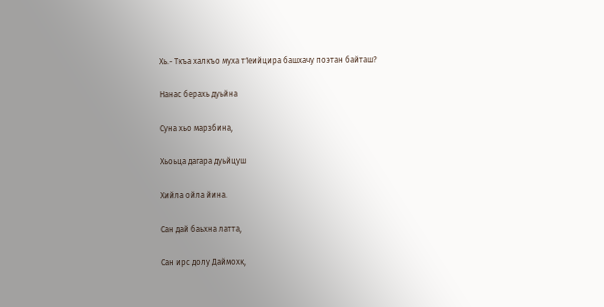Хь.- Ткъа халкъо муха т1еийцира башхачу поэтан байташ?

Нанас берахь дуьйна

Суна хьо марзбина,

Хьоьца дагара дуьйцуш

Хийла ойла йина.

Сан дай баьхна латта,

Сан ирс долу Даймохк,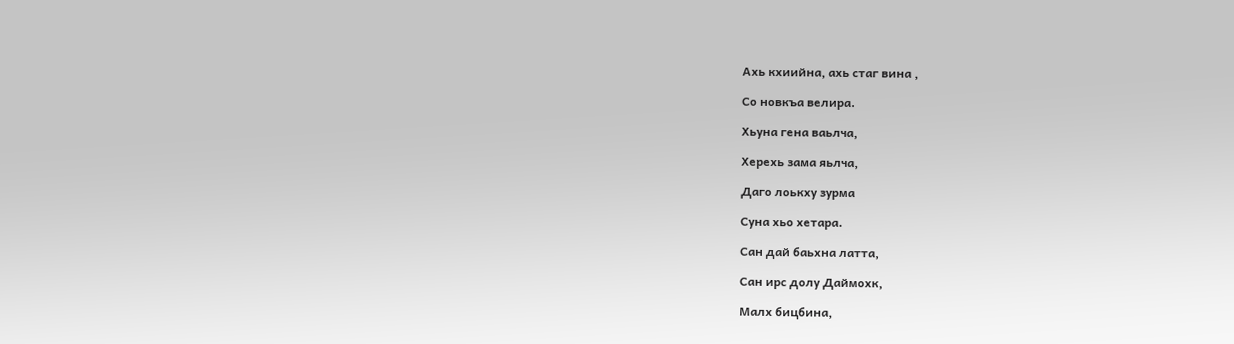Ахь кхиийна, ахь стаг вина ,

Со новкъа велира.

Хьуна гена ваьлча,

Херехь зама яьлча,

Даго лоькху зурма

Суна хьо хетара.

Сан дай баьхна латта,

Сан ирс долу Даймохк,

Малх бицбина,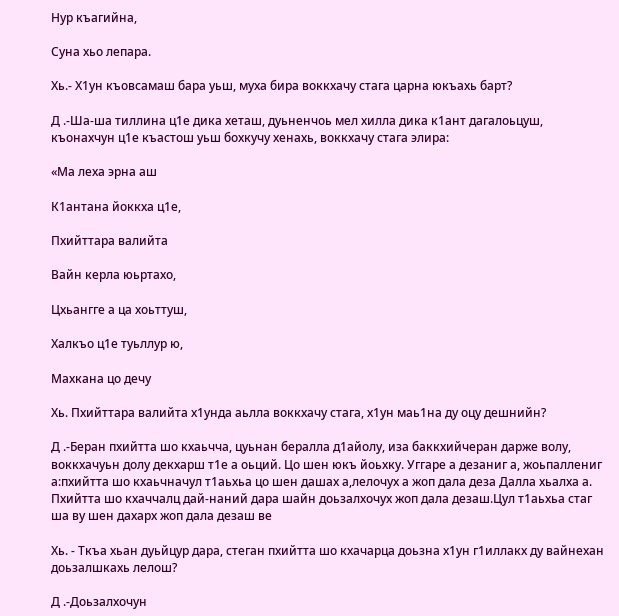Нур къагийна,

Суна хьо лепара.

Хь.- Х1ун къовсамаш бара уьш, муха бира воккхачу стага царна юкъахь барт?

Д .-Ша-ша тиллина ц1е дика хеташ, дуьненчоь мел хилла дика к1ант дагалоьцуш, къонахчун ц1е къастош уьш бохкучу хенахь, воккхачу стага элира:

«Ма леха эрна аш

К1антана йоккха ц1е,

Пхийттара валийта

Вайн керла юьртахо,

Цхьангге а ца хоьттуш,

Халкъо ц1е туьллур ю,

Махкана цо дечу

Хь. Пхийттара валийта х1унда аьлла воккхачу стага, х1ун маь1на ду оцу дешнийн?

Д .-Беран пхийтта шо кхаьчча, цуьнан бералла д1айолу, иза баккхийчеран дарже волу, воккхачуьн долу декхарш т1е а оьций. Цо шен юкъ йоьхку. Уггаре а дезаниг а, жоьпаллениг а:пхийтта шо кхаьчначул т1аьхьа цо шен дашах а,лелочух а жоп дала деза Далла хьалха а. Пхийтта шо кхаччалц дай-наний дара шайн доьзалхочух жоп дала дезаш.Цул т1аьхьа стаг ша ву шен дахарх жоп дала дезаш ве

Хь. - Ткъа хьан дуьйцур дара, стеган пхийтта шо кхачарца доьзна х1ун г1иллакх ду вайнехан доьзалшкахь лелош?

Д .-Доьзалхочун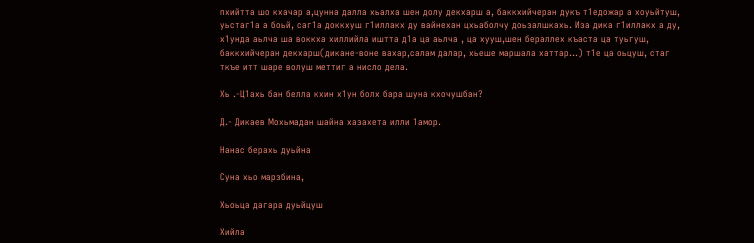пхийтта шо кхачар а,цунна далла хьалха шен долу декхарш а, баккхийчеран дукъ т1едожар а хоуьйтуш, уьстаг1а а боьй, саг1а доккхуш г1иллакх ду вайнехан цхьаболчу доьзалшкахь. Иза дика г1иллакх а ду, х1унда аьлча ша воккха хиллийла иштта д1а ца аьлча , ца хууш,шен бераллех къаста ца туьгуш, баккхийчеран декхарш(дикане-воне вахар,салам далар, хьеше маршала хаттар…) т1е ца оьцуш, стаг ткъе итт шаре волуш меттиг а нисло дела.

Хь .-Ц1ахь бан белла кхин х1ун болх бара шуна кхочушбан?

Д.- Дикаев Мохьмадан шайна хазахета илли 1амор.

Нанас берахь дуьйна

Суна хьо марзбина,

Хьоьца дагара дуьйцуш

Хийла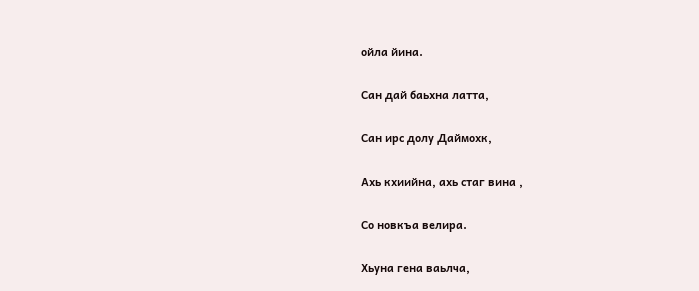ойла йина.

Сан дай баьхна латта,

Сан ирс долу Даймохк,

Ахь кхиийна, ахь стаг вина ,

Со новкъа велира.

Хьуна гена ваьлча,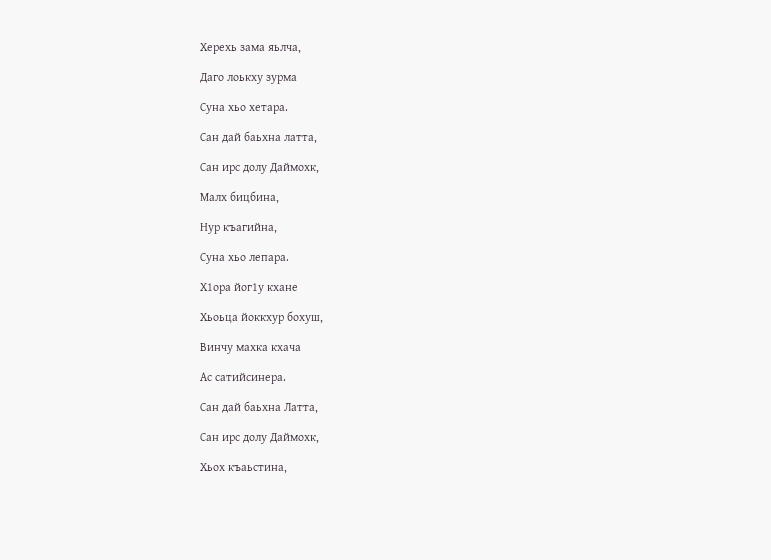Херехь зама яьлча,

Даго лоькху зурма

Суна хьо хетара.

Сан дай баьхна латта,

Сан ирс долу Даймохк,

Малх бицбина,

Нур къагийна,

Суна хьо лепара.

Х1ора йог1у кхане

Хьоьца йоккхур бохуш,

Винчу махка кхача

Ас сатийсинера.

Сан дай баьхна Латта,

Сан ирс долу Даймохк,

Хьох къаьстина,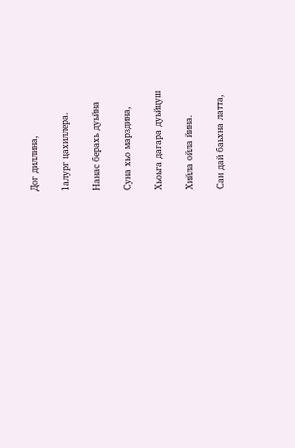Дог диллина,

1алург цахиллера.

Нанас берахь дуьйна

Суна хьо марздина,

Хьоьга дагара дуьйцуш

Хийла ойла йина.

Сан дай баьхна латта,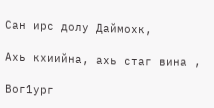Сан ирс долу Даймохк,

Ахь кхиийна, ахь стаг вина ,

Вог1ург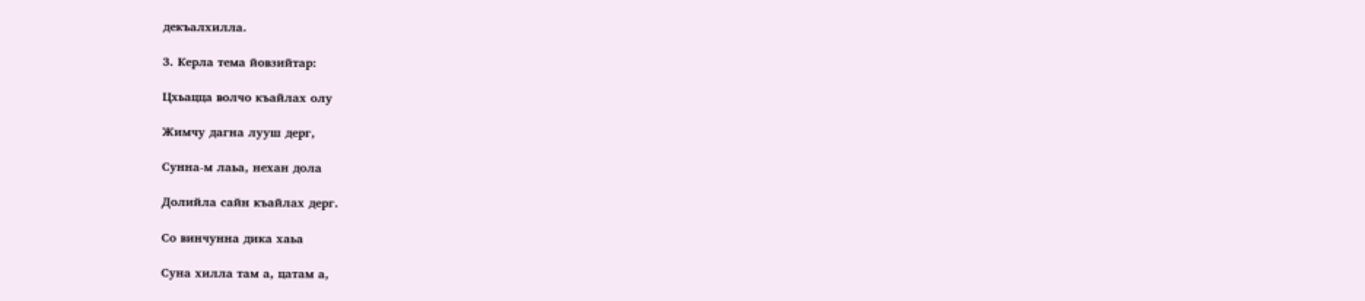декъалхилла.

3. Керла тема йовзийтар:

Цхьацца волчо къайлах олу

Жимчу дагна лууш дерг,

Сунна-м лаьа, нехан дола

Долийла сайн къайлах дерг.

Со винчунна дика хаьа

Суна хилла там а, цатам а,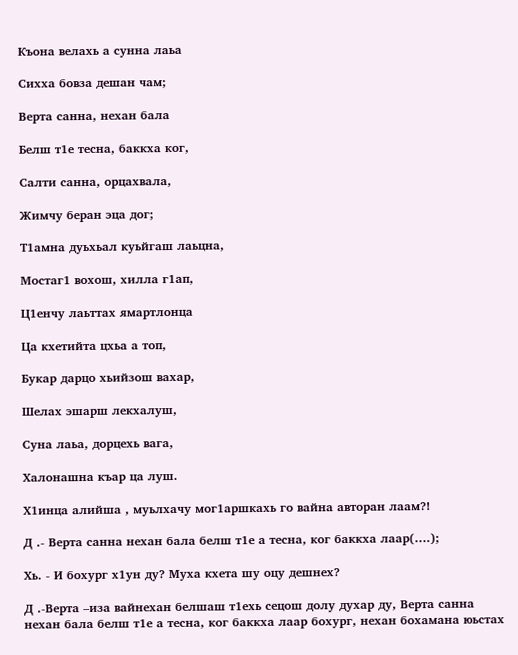Къона велахь а сунна лаьа

Сихха бовза дешан чам;

Верта санна, нехан бала

Белш т1е тесна, баккха ког,

Салти санна, орцахвала,

Жимчу беран эца дог;

Т1амна дуьхьал куьйгаш лаьцна,

Мостаг1 вохош, хилла г1ап,

Ц1енчу лаьттах ямартлонца

Ца кхетийта цхьа а топ,

Букар дарцо хьийзош вахар,

Шелах эшарш лекхалуш,

Суна лаьа, дорцехь вага,

Халонашна къар ца луш.

Х1инца алийша , муьлхачу мог1аршкахь го вайна авторан лаам?!

Д .- Верта санна нехан бала белш т1е а тесна, ког баккха лаар(….);

Хь. - И бохург х1ун ду? Муха кхета шу оцу дешнех?

Д .-Верта –иза вайнехан белшаш т1ехь сецош долу духар ду, Верта санна нехан бала белш т1е а тесна, ког баккха лаар бохург, нехан бохамана юьстах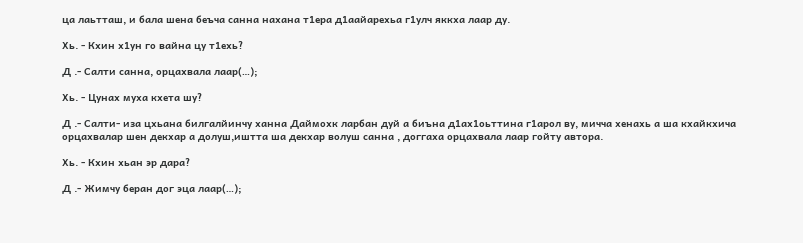ца лаьтташ, и бала шена беъча санна нахана т1ера д1аайарехьа г1улч яккха лаар ду.

Хь. - Кхин х1ун го вайна цу т1ехь?

Д .- Салти санна, орцахвала лаар(…);

Хь. - Цунах муха кхета шу?

Д .- Салти- иза цхьана билгалйинчу ханна Даймохк ларбан дуй а биъна д1ах1оьттина г1арол ву, мичча хенахь а ша кхайкхича орцахвалар шен декхар а долуш,иштта ша декхар волуш санна , доггаха орцахвала лаар гойту автора.

Хь. - Кхин хьан эр дара?

Д .- Жимчу беран дог эца лаар(…);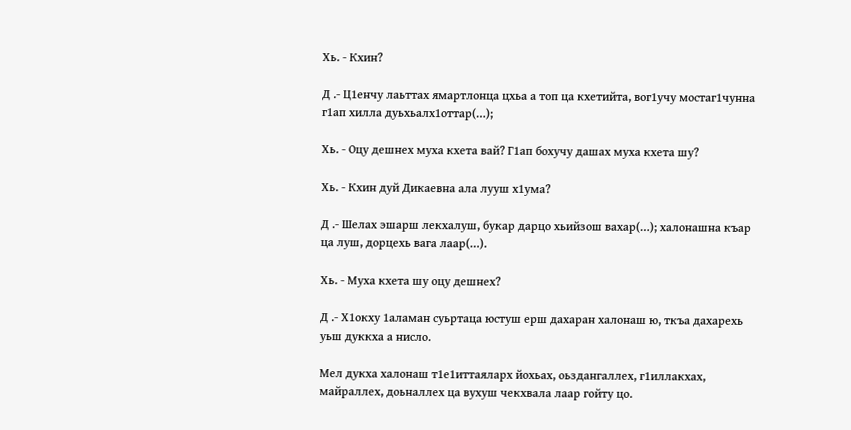Хь. - Кхин?

Д .- Ц1енчу лаьттах ямартлонца цхьа а топ ца кхетийта, вог1учу мостаг1чунна г1ап хилла дуьхьалх1оттар(…);

Хь. - Оцу дешнех муха кхета вай? Г1ап бохучу дашах муха кхета шу?

Хь. - Кхин дуй Дикаевна ала лууш х1ума?

Д .- Шелах эшарш лекхалуш, букар дарцо хьийзош вахар(…); халонашна къар ца луш, дорцехь вага лаар(…).

Хь. - Муха кхета шу оцу дешнех?

Д .- Х1окху 1аламан суьртаца юстуш ерш дахаран халонаш ю, ткъа дахарехь уьш дуккха а нисло.

Мел дукха халонаш т1е1иттаяларх йохьах, оьздангаллех, г1иллакхах, майраллех, доьналлех ца вухуш чекхвала лаар гойту цо.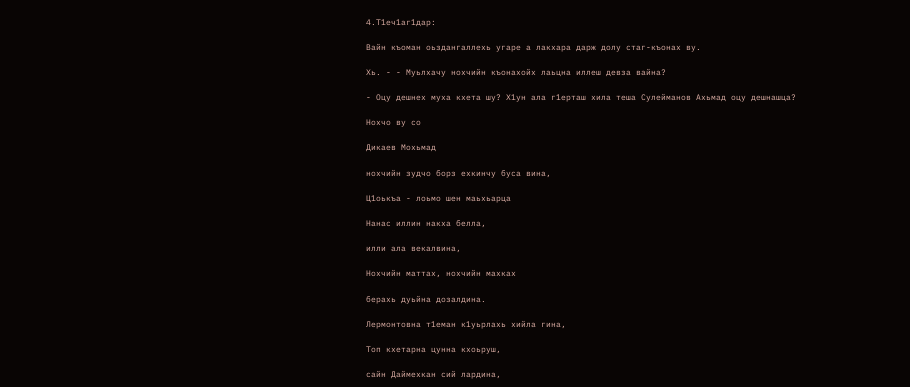4.Т1еч1аг1дар:

Вайн къоман оьздангаллехь угаре а лакхара дарж долу стаг-къонах ву.

Хь. - - Муьлхачу нохчийн къонахойх лаьцна иллеш девза вайна?

- Оцу дешнех муха кхета шу? Х1ун ала г1ерташ хила теша Сулейманов Ахьмад оцу дешнашца?

Нохчо ву со

Дикаев Мохьмад

нохчийн зудчо борз ехкинчу буса вина,

Ц1оькъа - лоьмо шен маьхьарца

Нанас иллин накха белла,

илли ала векалвина,

Нохчийн маттах, нохчийн махках

берахь дуьйна дозалдина.

Лермонтовна т1еман к1уьрлахь хийла гина,

Топ кхетарна цунна кхоьруш,

сайн Даймехкан сий лардина,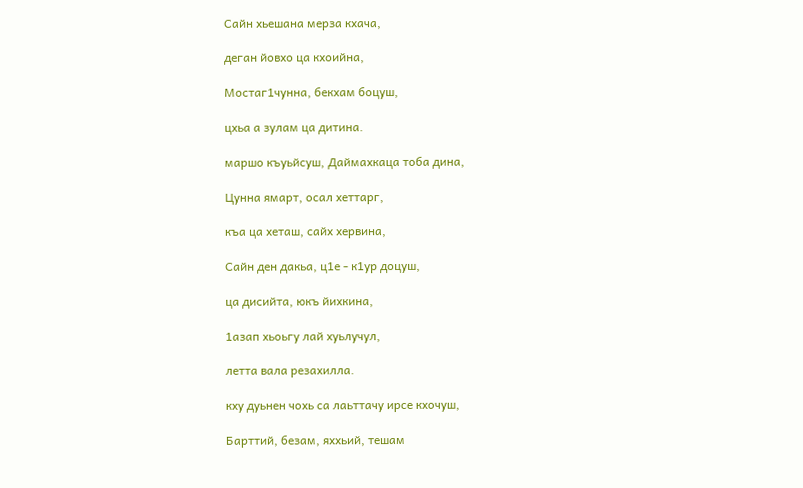Сайн хьешана мерза кхача,

деган йовхо ца кхоийна,

Мостаг1чунна, бекхам боцуш,

цхьа а зулам ца дитина.

маршо къуьйсуш, Даймахкаца тоба дина,

Цунна ямарт, осал хеттарг,

къа ца хеташ, сайх хервина,

Сайн ден дакьа, ц1е - к1ур доцуш,

ца дисийта, юкъ йихкина,

1азап хьоьгу лай хуьлучул,

летта вала резахилла.

кху дуьнен чохь са лаьттачу ирсе кхочуш,

Барттий, безам, яххьий, тешам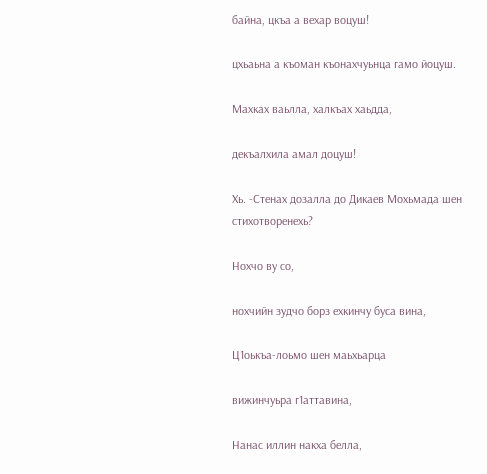байна, цкъа а вехар воцуш!

цхьаьна а къоман къонахчуьнца гамо йоцуш.

Махках ваьлла, халкъах хаьдда,

декъалхила амал доцуш!

Хь. -Стенах дозалла до Дикаев Мохьмада шен стихотворенехь?

Нохчо ву со,

нохчийн зудчо борз ехкинчу буса вина,

Ц1оькъа-лоьмо шен маьхьарца

вижинчуьра г1аттавина,

Нанас иллин накха белла,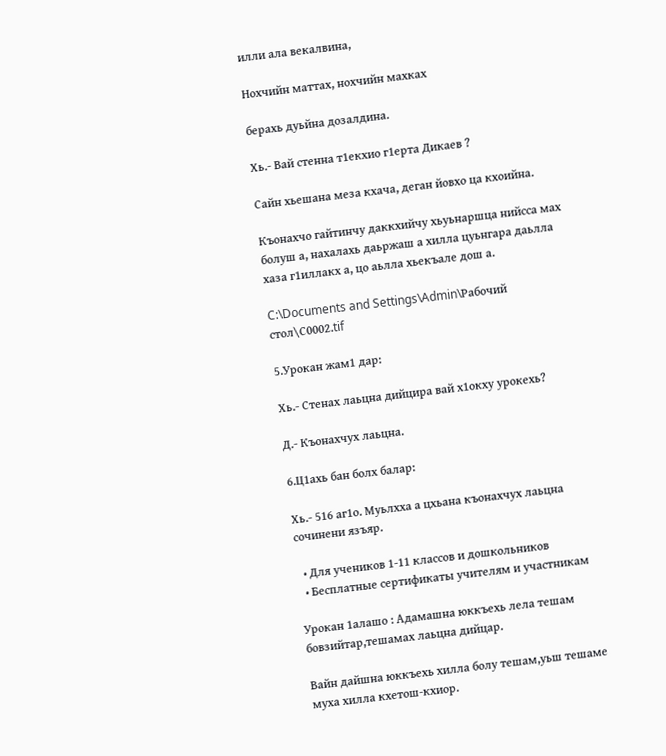илли ала векалвина,

Нохчийн маттах, нохчийн махках

берахь дуьйна дозалдина.

Хь.- Вай стенна т1екхио г1ерта Дикаев ?

Сайн хьешана меза кхача, деган йовхо ца кхоийна.

Къонахчо гайтинчу даккхийчу хьуьнаршца нийсса мах болуш а, нахалахь даьржаш а хилла цуьнгара даьлла хаза г1иллакх а, цо аьлла хьекъале дош а.

C:\Documents and Settings\Admin\Рабочий стол\С0002.tif

5.Урокан жам1 дар:

Хь.- Стенах лаьцна дийцира вай х1окху урокехь?

Д.- Къонахчух лаьцна.

6.Ц1ахь бан болх балар:

Хь.- 516 аг1о. Муьлхха а цхьана къонахчух лаьцна сочинени язъяр.

  • Для учеников 1-11 классов и дошкольников
  • Бесплатные сертификаты учителям и участникам

Урокан 1алашо : Адамашна юккъехь лела тешам бовзийтар,тешамах лаьцна дийцар.

Вайн дайшна юккъехь хилла болу тешам,уьш тешаме муха хилла кхетош-кхиор.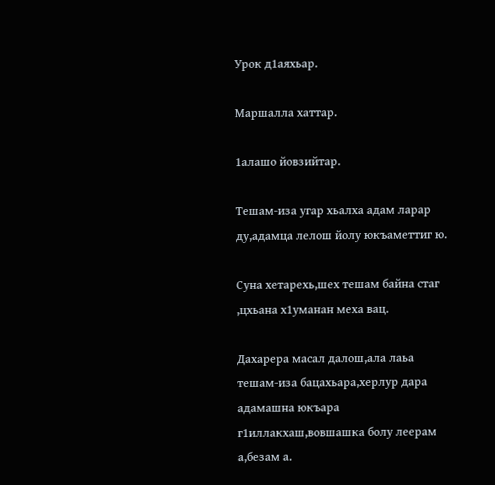Урок д1аяхьар.

Маршалла хаттар.

1алашо йовзийтар.

Тешам-иза угар хьалха адам ларар ду,адамца лелош йолу юкъаметтиг ю.

Суна хетарехь,шех тешам байна стаг ,цхьана х1уманан меха вац.

Дахарера масал далош,ала лаьа тешам-иза бацахьара,херлур дара адамашна юкъара г1иллакхаш,вовшашка болу леерам а,безам а.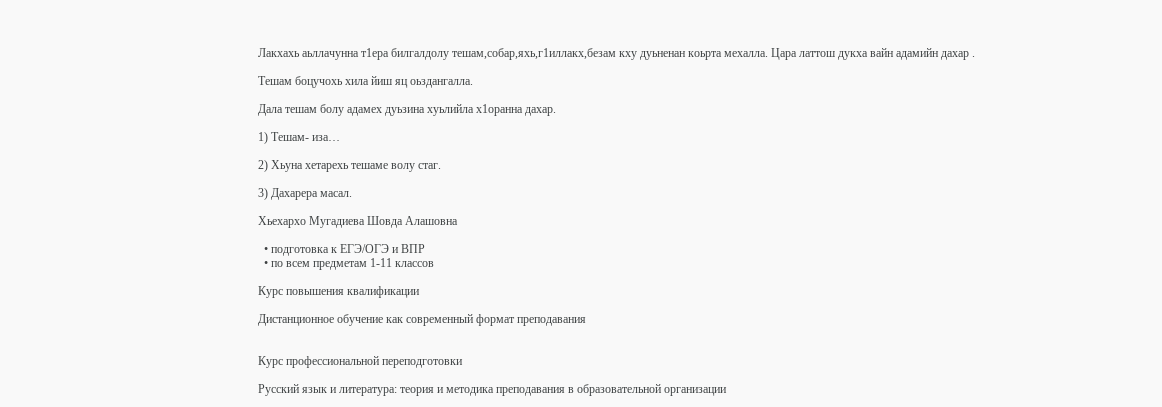Лакхахь аьллачунна т1ера билгалдолу тешам,собар,яхь,г1иллакх,безам кху дуьненан коьрта мехалла. Цара латтош дукха вайн адамийн дахар .

Тешам боцучохь хила йиш яц оьздангалла.

Дала тешам болу адамех дуьзина хуьлийла х1оранна дахар.

1) Тешам- иза…

2) Хьуна хетарехь тешаме волу стаг.

3) Дахарера масал.

Хьехархо Мугадиева Шовда Алашовна

  • подготовка к ЕГЭ/ОГЭ и ВПР
  • по всем предметам 1-11 классов

Курс повышения квалификации

Дистанционное обучение как современный формат преподавания


Курс профессиональной переподготовки

Русский язык и литература: теория и методика преподавания в образовательной организации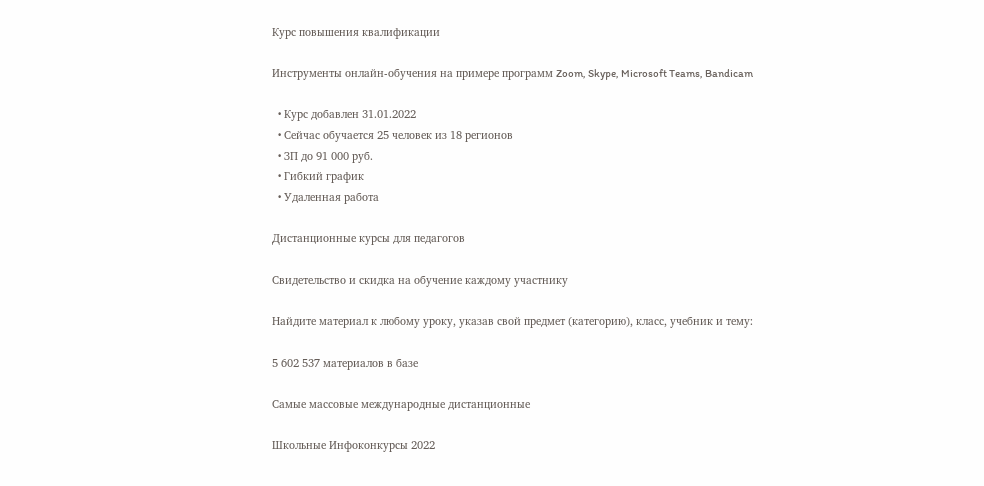Курс повышения квалификации

Инструменты онлайн-обучения на примере программ Zoom, Skype, Microsoft Teams, Bandicam

  • Курс добавлен 31.01.2022
  • Сейчас обучается 25 человек из 18 регионов
  • ЗП до 91 000 руб.
  • Гибкий график
  • Удаленная работа

Дистанционные курсы для педагогов

Свидетельство и скидка на обучение каждому участнику

Найдите материал к любому уроку, указав свой предмет (категорию), класс, учебник и тему:

5 602 537 материалов в базе

Самые массовые международные дистанционные

Школьные Инфоконкурсы 2022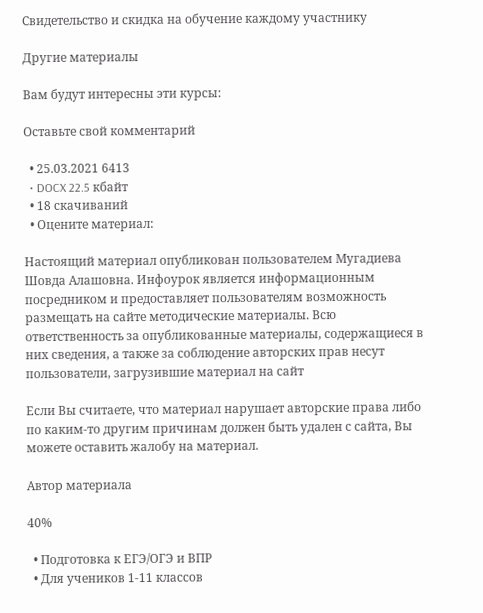Свидетельство и скидка на обучение каждому участнику

Другие материалы

Вам будут интересны эти курсы:

Оставьте свой комментарий

  • 25.03.2021 6413
  • DOCX 22.5 кбайт
  • 18 скачиваний
  • Оцените материал:

Настоящий материал опубликован пользователем Мугадиева Шовда Алашовна. Инфоурок является информационным посредником и предоставляет пользователям возможность размещать на сайте методические материалы. Всю ответственность за опубликованные материалы, содержащиеся в них сведения, а также за соблюдение авторских прав несут пользователи, загрузившие материал на сайт

Если Вы считаете, что материал нарушает авторские права либо по каким-то другим причинам должен быть удален с сайта, Вы можете оставить жалобу на материал.

Автор материала

40%

  • Подготовка к ЕГЭ/ОГЭ и ВПР
  • Для учеников 1-11 классов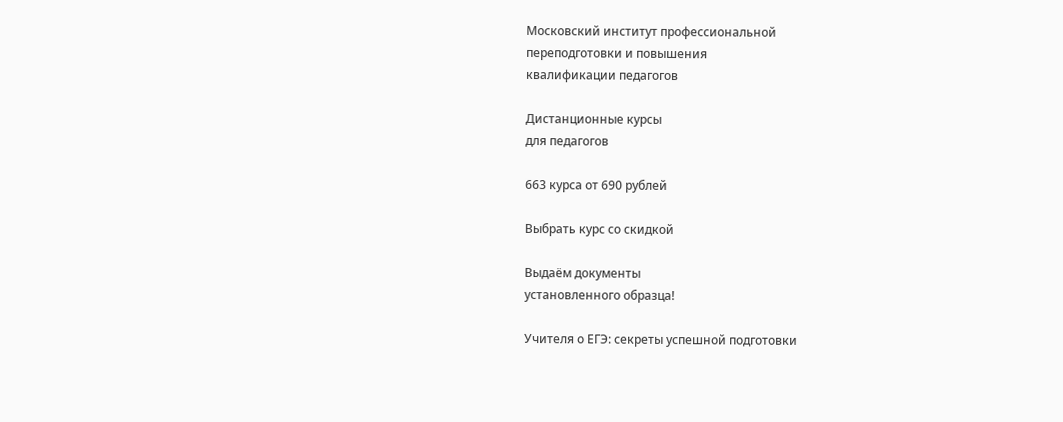Московский институт профессиональной
переподготовки и повышения
квалификации педагогов

Дистанционные курсы
для педагогов

663 курса от 690 рублей

Выбрать курс со скидкой

Выдаём документы
установленного образца!

Учителя о ЕГЭ: секреты успешной подготовки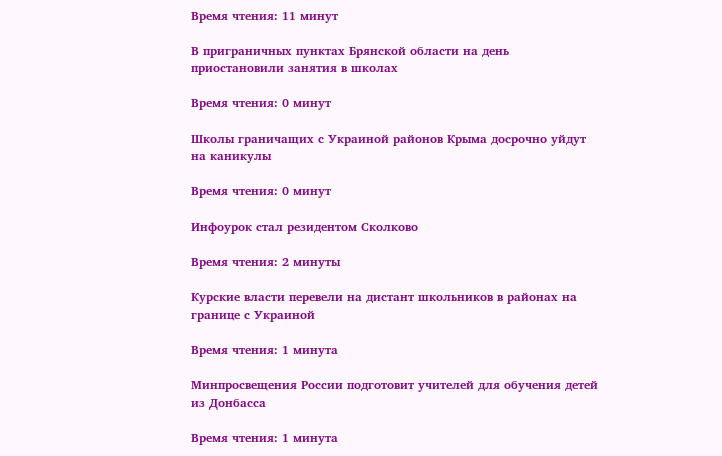Время чтения: 11 минут

В приграничных пунктах Брянской области на день приостановили занятия в школах

Время чтения: 0 минут

Школы граничащих с Украиной районов Крыма досрочно уйдут на каникулы

Время чтения: 0 минут

Инфоурок стал резидентом Сколково

Время чтения: 2 минуты

Курские власти перевели на дистант школьников в районах на границе с Украиной

Время чтения: 1 минута

Минпросвещения России подготовит учителей для обучения детей из Донбасса

Время чтения: 1 минута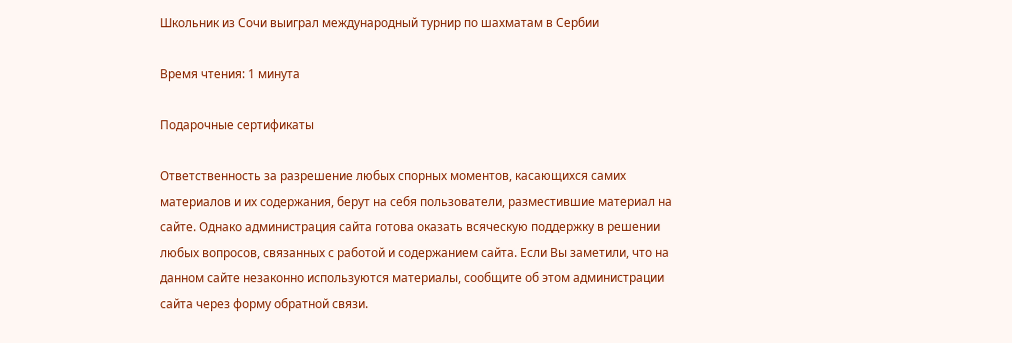Школьник из Сочи выиграл международный турнир по шахматам в Сербии

Время чтения: 1 минута

Подарочные сертификаты

Ответственность за разрешение любых спорных моментов, касающихся самих материалов и их содержания, берут на себя пользователи, разместившие материал на сайте. Однако администрация сайта готова оказать всяческую поддержку в решении любых вопросов, связанных с работой и содержанием сайта. Если Вы заметили, что на данном сайте незаконно используются материалы, сообщите об этом администрации сайта через форму обратной связи.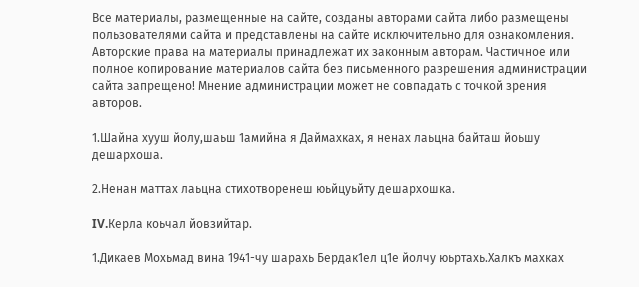Все материалы, размещенные на сайте, созданы авторами сайта либо размещены пользователями сайта и представлены на сайте исключительно для ознакомления. Авторские права на материалы принадлежат их законным авторам. Частичное или полное копирование материалов сайта без письменного разрешения администрации сайта запрещено! Мнение администрации может не совпадать с точкой зрения авторов.

1.Шайна хууш йолу,шаьш 1амийна я Даймахках, я ненах лаьцна байташ йоьшу дешархоша.

2.Ненан маттах лаьцна стихотворенеш юьйцуьйту дешархошка.

ΙV.Керла коьчал йовзийтар.

1.Дикаев Мохьмад вина 1941-чу шарахь Бердак1ел ц1е йолчу юьртахь.Халкъ махках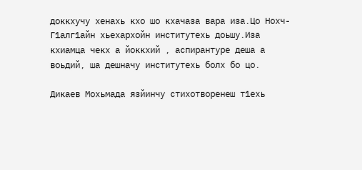доккхучу хенахь кхо шо кхачаза вара иза.Цо Нохч-Г1алг1айн хьехархойн институтехь доьшу.Иза кхиамца чекх а йоккхий , аспирантуре деша а воьдий, ша дешначу институтехь болх бо цо.

Дикаев Мохьмада язйинчу стихотворенеш т1ехь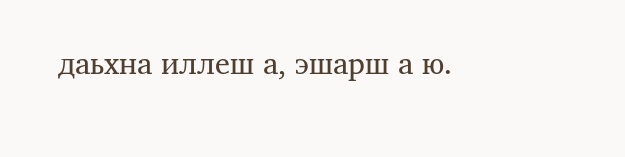даьхна иллеш а, эшарш а ю.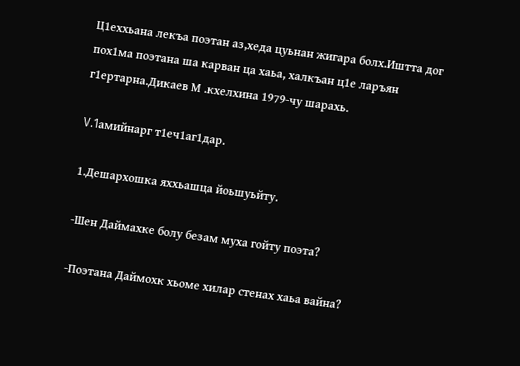Ц1еххьана лекъа поэтан аз,хеда цуьнан жигара болх.Иштта дог пох1ма поэтана ша карван ца хаьа, халкъан ц1е ларъян г1ертарна.Дикаев М .кхелхина 1979-чу шарахь.

V.1амийнарг т1еч1аг1дар.

1.Дешархошка яххьашца йоьшуьйту.

-Шен Даймахке болу безам муха гойту поэта?

-Поэтана Даймохк хьоме хилар стенах хаьа вайна?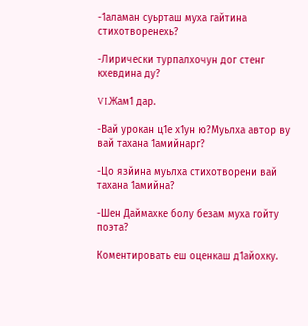-1аламан суьрташ муха гайтина стихотворенехь?

-Лирически турпалхочун дог стенг кхевдина ду?

VΙ.Жам1 дар.

-Вай урокан ц1е х1ун ю?Муьлха автор ву вай тахана 1амийнарг?

-Цо язйина муьлха стихотворени вай тахана 1амийна?

-Шен Даймахке болу безам муха гойту поэта?

Коментировать еш оценкаш д1айохку.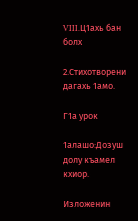VΙΙΙ.Ц1ахь бан болх

2.Стихотворени дагахь 1амо.

Г1а урок

1алашо:Дозуш долу къамел кхиор.

Изложенин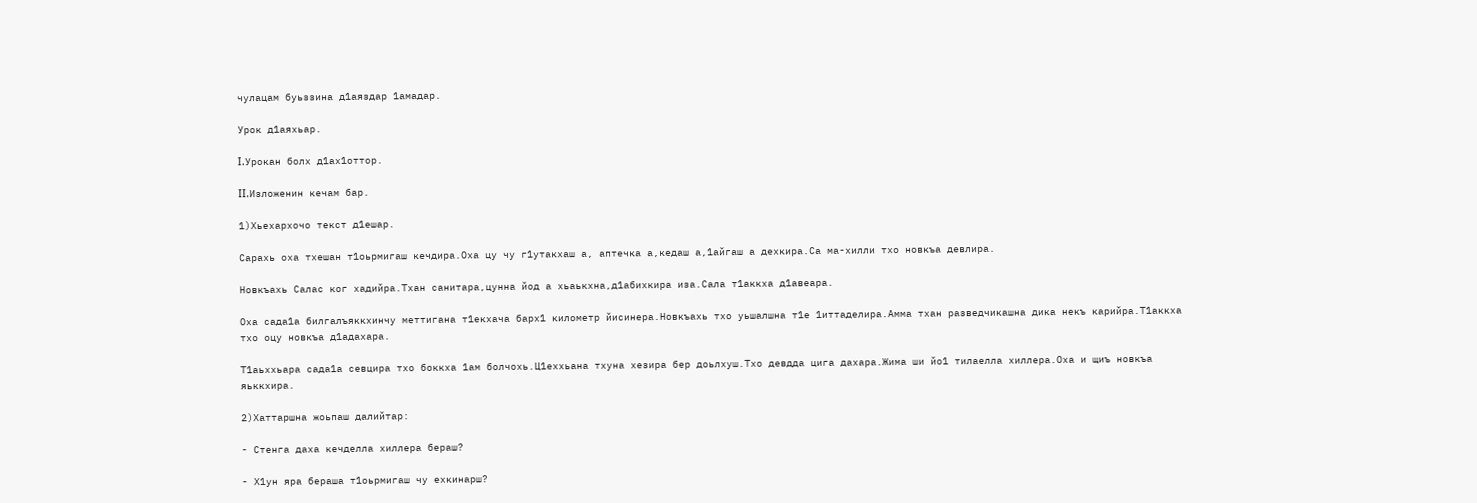чулацам буьззина д1аяздар 1амадар.

Урок д1аяхьар.

Ι.Урокан болх д1ах1оттор.

ΙΙ.Изложенин кечам бар.

1)Хьехархочо текст д1ешар.

Сарахь оха тхешан т1оьрмигаш кечдира.Оха цу чу г1утакхаш а, аптечка а,кедаш а,1айгаш а дехкира.Са ма-хилли тхо новкъа девлира.

Новкъахь Салас ког хадийра.Тхан санитара,цунна йод а хьаькхна,д1абихкира иза.Сала т1аккха д1авеара.

Оха сада1а билгалъяккхинчу меттигана т1екхача барх1 километр йисинера.Новкъахь тхо уьшалшна т1е 1иттаделира.Амма тхан разведчикашна дика некъ карийра.Т1аккха тхо оцу новкъа д1адахара.

Т1аьххьара сада1а севцира тхо боккха 1ам болчохь.Ц1еххьана тхуна хезира бер доьлхуш.Тхо девдда цига дахара.Жима ши йо1 тилаелла хиллера.Оха и щиъ новкъа яьккхира.

2)Хаттаршна жоьпаш далийтар:

- Стенга даха кечделла хиллера бераш?

- Х1ун яра бераша т1оьрмигаш чу ехкинарш?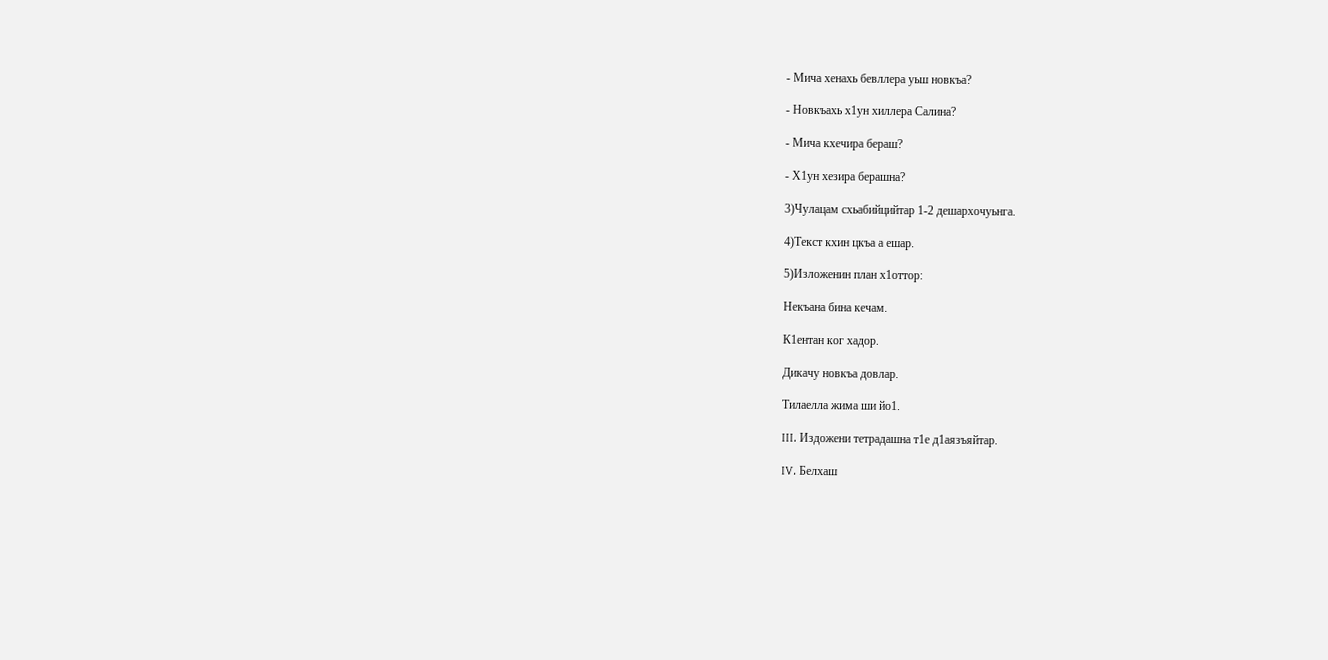- Мича хенахь бевллера уьш новкъа?

- Новкъахь х1ун хиллера Салина?

- Мича кхечира бераш?

- Х1ун хезира берашна?

3)Чулацам схьабийцийтар 1-2 дешархочуьнга.

4)Текст кхин цкъа а ешар.

5)Изложенин план х1оттор:

Некъана бина кечам.

К1ентан ког хадор.

Дикачу новкъа довлар.

Тилаелла жима ши йо1.

ΙΙΙ. Издожени тетрадашна т1е д1аязъяйтар.

ΙV. Белхаш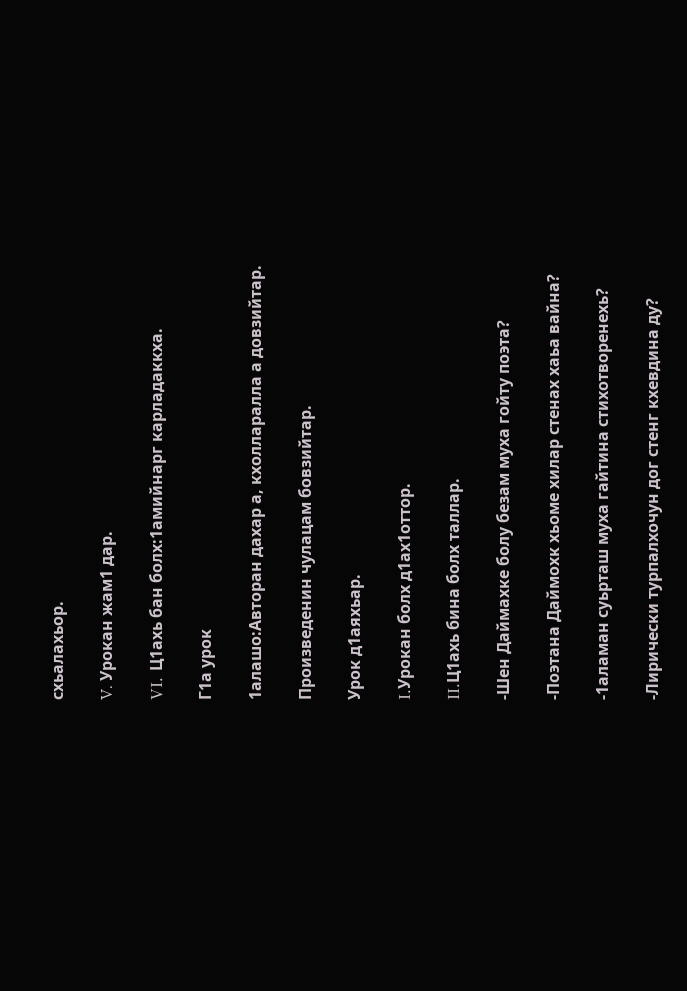схьалахьор.

V. Урокан жам1 дар.

VΙ. Ц1ахь бан болх:1амийнарг карладаккха.

Г1а урок

1алашо:Авторан дахар а, кхолларалла а довзийтар.

Произведенин чулацам бовзийтар.

Урок д1аяхьар.

Ι.Урокан болх д1ах1оттор.

ΙΙ.Ц1ахь бина болх таллар.

-Шен Даймахке болу безам муха гойту поэта?

-Поэтана Даймохк хьоме хилар стенах хаьа вайна?

-1аламан суьрташ муха гайтина стихотворенехь?

-Лирически турпалхочун дог стенг кхевдина ду?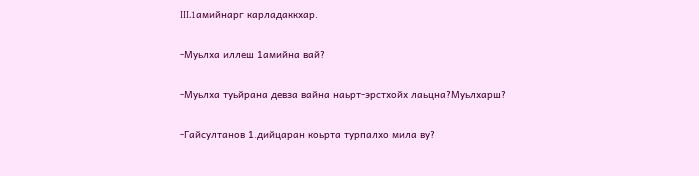ΙΙΙ.1амийнарг карладаккхар.

-Муьлха иллеш 1амийна вай?

-Муьлха туьйрана девза вайна наьрт-эрстхойх лаьцна?Муьлхарш?

-Гайсултанов 1.дийцаран коьрта турпалхо мила ву?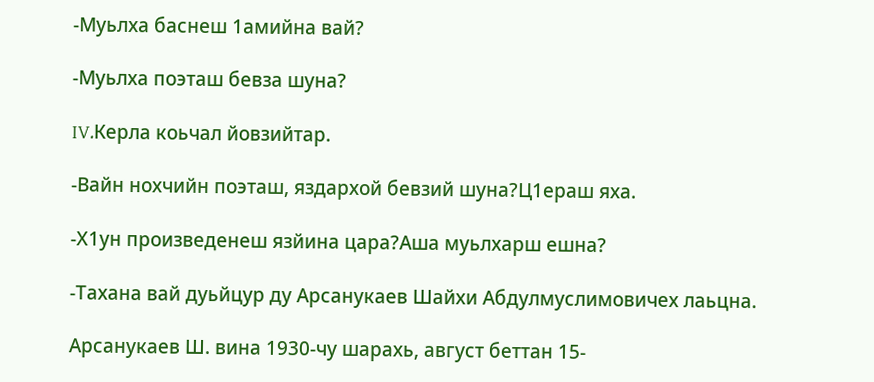-Муьлха баснеш 1амийна вай?

-Муьлха поэташ бевза шуна?

ΙV.Керла коьчал йовзийтар.

-Вайн нохчийн поэташ, яздархой бевзий шуна?Ц1ераш яха.

-Х1ун произведенеш язйина цара?Аша муьлхарш ешна?

-Тахана вай дуьйцур ду Арсанукаев Шайхи Абдулмуслимовичех лаьцна.

Арсанукаев Ш. вина 1930-чу шарахь, август беттан 15-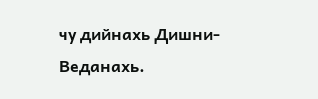чу дийнахь Дишни-Веданахь.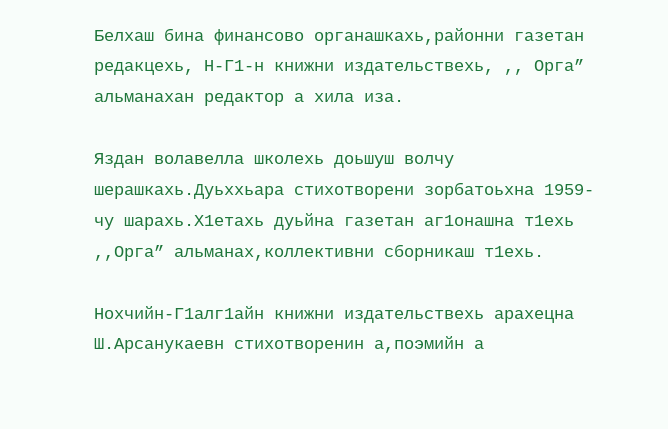Белхаш бина финансово органашкахь,районни газетан редакцехь, Н-Г1-н книжни издательствехь, ,, Орга” альманахан редактор а хила иза.

Яздан волавелла школехь доьшуш волчу шерашкахь.Дуьххьара стихотворени зорбатоьхна 1959-чу шарахь.Х1етахь дуьйна газетан аг1онашна т1ехь ,,Орга” альманах,коллективни сборникаш т1ехь.

Нохчийн-Г1алг1айн книжни издательствехь арахецна Ш.Арсанукаевн стихотворенин а,поэмийн а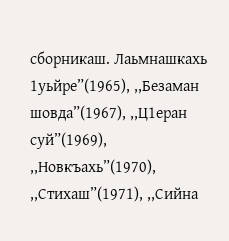сборникаш. Лаьмнашкахь 1уьйре”(1965), ,,Безаман шовда”(1967), ,,Ц1еран суй”(1969), ,,Новкъахь”(1970), ,,Стихаш”(1971), ,,Сийна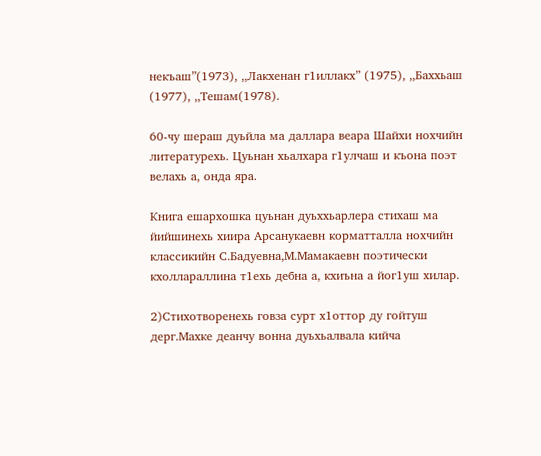некъаш”(1973), ,,Лакхенан г1иллакх” (1975), ,,Баххьаш (1977), ,,Тешам(1978).

60-чу шераш дуьйла ма даллара веара Шайхи нохчийн литературехь. Цуьнан хьалхара г1улчаш и къона поэт велахь а, онда яра.

Книга ешархошка цуьнан дуьххьарлера стихаш ма йийшинехь хиира Арсанукаевн корматталла нохчийн классикийн С.Бадуевна,М.Мамакаевн поэтически кхоллараллина т1ехь дебна а, кхиъна а йог1уш хилар.

2)Стихотворенехь говза сурт х1оттор ду гойтуш дерг.Махке деанчу вонна дуьхьалвала кийча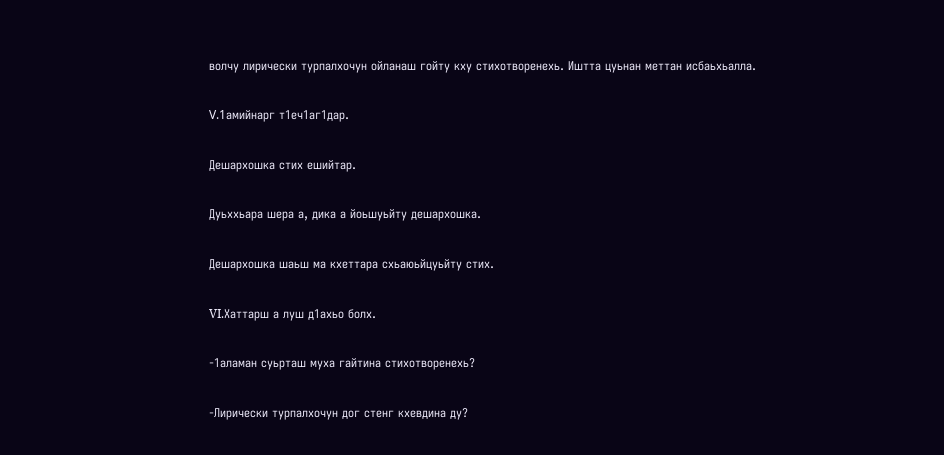волчу лирически турпалхочун ойланаш гойту кху стихотворенехь. Иштта цуьнан меттан исбаьхьалла.

V.1амийнарг т1еч1аг1дар.

Дешархошка стих ешийтар.

Дуьххьара шера а, дика а йоьшуьйту дешархошка.

Дешархошка шаьш ма кхеттара схьаюьйцуьйту стих.

VΙ.Хаттарш а луш д1ахьо болх.

-1аламан суьрташ муха гайтина стихотворенехь?

-Лирически турпалхочун дог стенг кхевдина ду?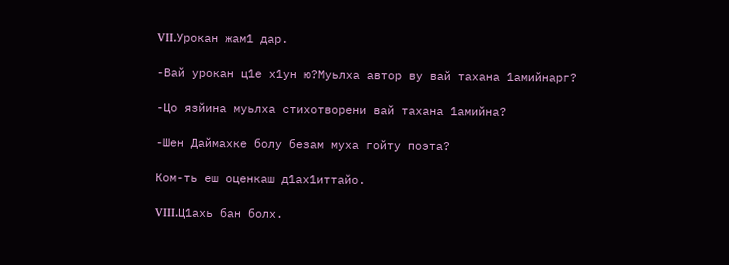VΙΙ.Урокан жам1 дар.

-Вай урокан ц1е х1ун ю?Муьлха автор ву вай тахана 1амийнарг?

-Цо язйина муьлха стихотворени вай тахана 1амийна?

-Шен Даймахке болу безам муха гойту поэта?

Ком-ть еш оценкаш д1ах1иттайо.

VΙΙΙ.Ц1ахь бан болх.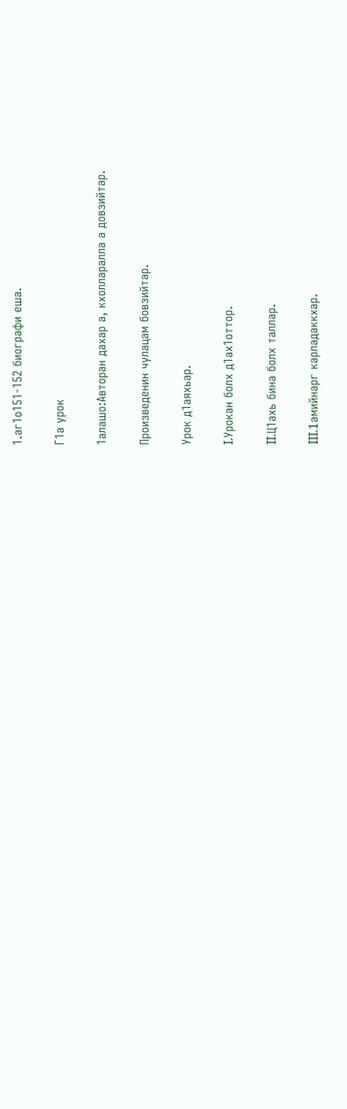1.аг1о151-152 биографи еша.

Г1а урок

1алашо:Авторан дахар а, кхолларалла а довзийтар.

Произведенин чулацам бовзийтар.

Урок д1аяхьар.

Ι.Урокан болх д1ах1оттор.

ΙΙ.Ц1ахь бина болх таллар.

ΙΙΙ.1амийнарг карладаккхар.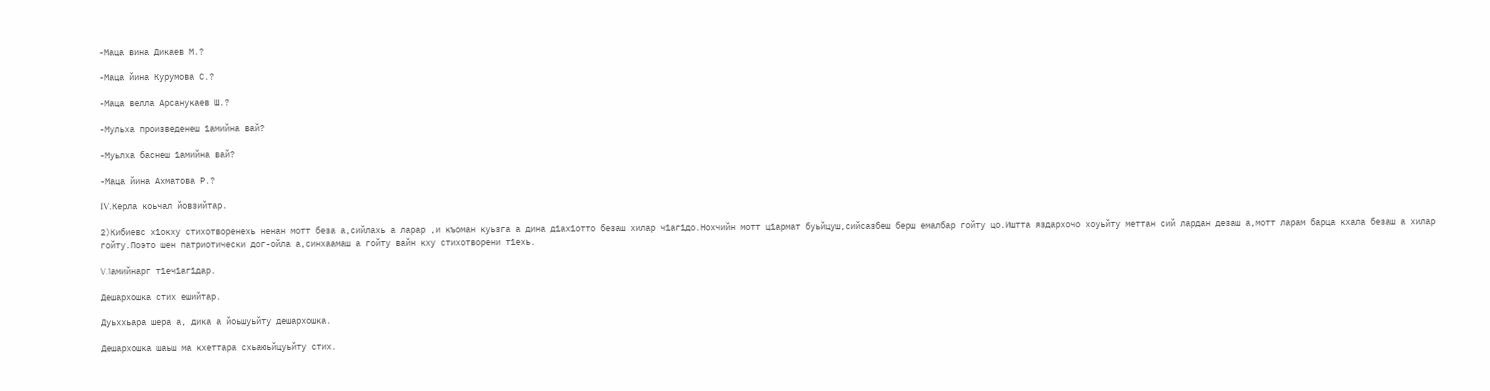-Маца вина Дикаев М.?

-Маца йина Курумова С.?

-Маца велла Арсанукаев Ш.?

-Мульха произведенеш 1амийна вай?

-Муьлха баснеш 1амийна вай?

-Маца йина Ахматова Р.?

ΙV.Керла коьчал йовзийтар.

2)Кибиевс х1окху стихотворенехь ненан мотт беза а,сийлахь а ларар ,и къоман куьзга а дина д1ах1отто безаш хилар ч1аг1до.Нохчийн мотт ц1армат буьйцуш,сийсазбеш берш емалбар гойту цо.Иштта яздархочо хоуьйту меттан сий лардан дезаш а,мотт ларам барца кхала безаш а хилар гойту.Поэто шен патриотически дог-ойла а,синхаамаш а гойту вайн кху стихотворени т1ехь.

V.1амийнарг т1еч1аг1дар.

Дешархошка стих ешийтар.

Дуьххьара шера а, дика а йоьшуьйту дешархошка.

Дешархошка шаьш ма кхеттара схьаюьйцуьйту стих.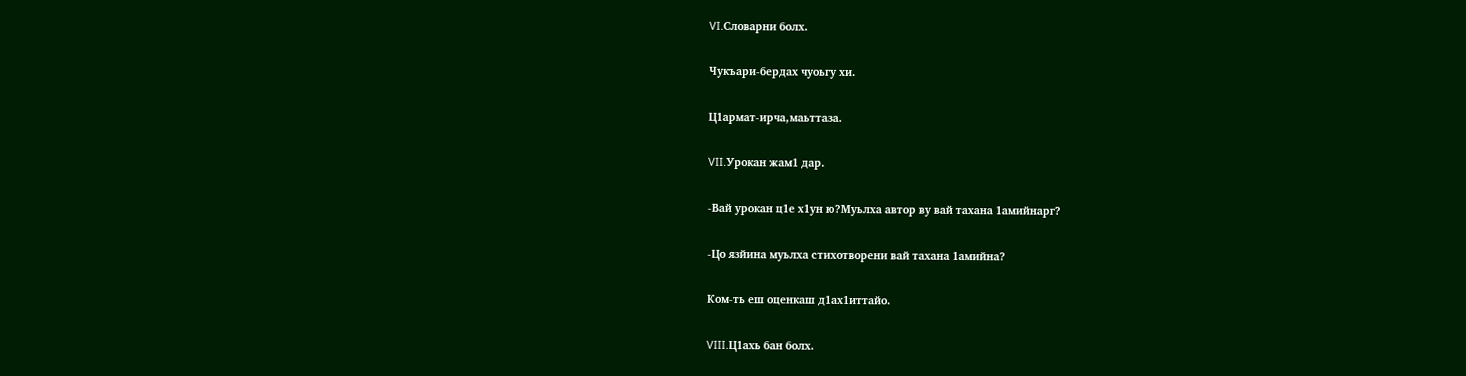VΙ.Словарни болх.

Чукъари-бердах чуоьгу хи.

Ц1армат-ирча,маьттаза.

VΙΙ.Урокан жам1 дар.

-Вай урокан ц1е х1ун ю?Муьлха автор ву вай тахана 1амийнарг?

-Цо язйина муьлха стихотворени вай тахана 1амийна?

Ком-ть еш оценкаш д1ах1иттайо.

VΙΙΙ.Ц1ахь бан болх.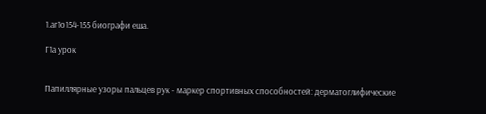1.аг1о154-155 биографи еша.

Г1а урок


Папиллярные узоры пальцев рук - маркер спортивных способностей: дерматоглифические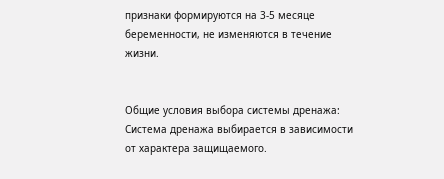признаки формируются на 3-5 месяце беременности, не изменяются в течение жизни.


Общие условия выбора системы дренажа: Система дренажа выбирается в зависимости от характера защищаемого.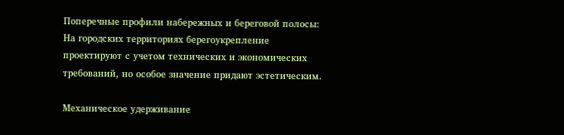Поперечные профили набережных и береговой полосы: На городских территориях берегоукрепление проектируют с учетом технических и экономических требований, но особое значение придают эстетическим.

Механическое удерживание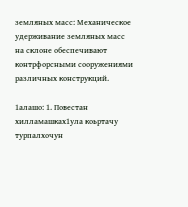земляных масс: Механическое удерживание земляных масс на склоне обеспечивают контрфорсными сооружениями различных конструкций.

1алашо: 1. Повестан хилламашках1ула коьртачу турпалхочун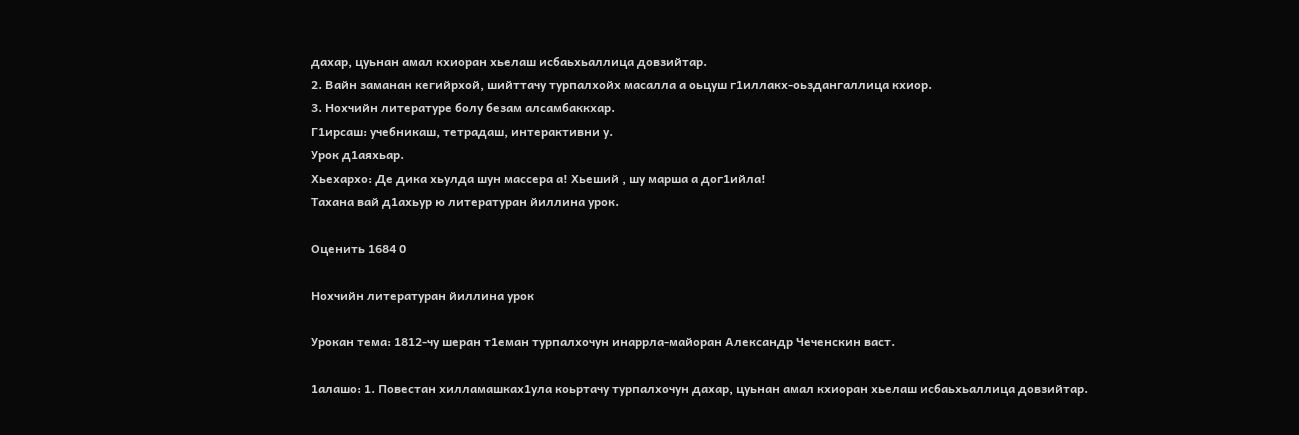дахар, цуьнан амал кхиоран хьелаш исбаьхьаллица довзийтар.
2. Вайн заманан кегийрхой, шийттачу турпалхойх масалла а оьцуш г1иллакх-оьздангаллица кхиор.
3. Нохчийн литературе болу безам алсамбаккхар.
Г1ирсаш: учебникаш, тетрадаш, интерактивни у.
Урок д1аяхьар.
Хьехархо: Де дика хьулда шун массера а! Хьеший , шу марша а дог1ийла!
Тахана вай д1ахьур ю литературан йиллина урок.

Оценить 1684 0

Нохчийн литературан йиллина урок

Урокан тема: 1812-чу шеран т1еман турпалхочун инаррла-майоран Александр Чеченскин васт.

1алашо: 1. Повестан хилламашках1ула коьртачу турпалхочун дахар, цуьнан амал кхиоран хьелаш исбаьхьаллица довзийтар.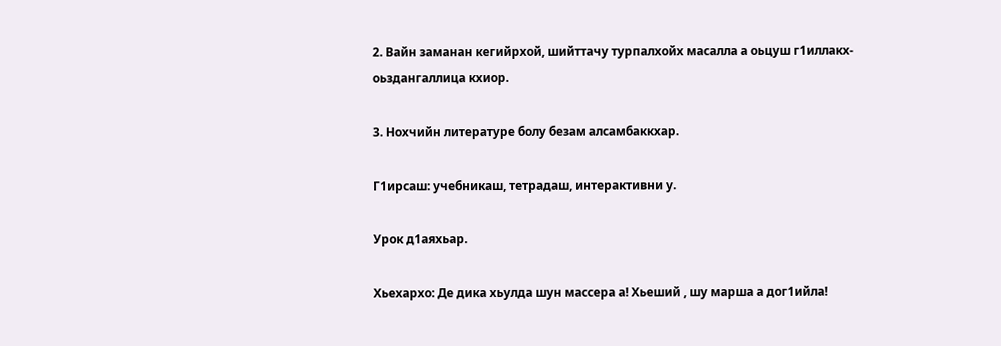2. Вайн заманан кегийрхой, шийттачу турпалхойх масалла а оьцуш г1иллакх-оьздангаллица кхиор.

3. Нохчийн литературе болу безам алсамбаккхар.

Г1ирсаш: учебникаш, тетрадаш, интерактивни у.

Урок д1аяхьар.

Хьехархо: Де дика хьулда шун массера а! Хьеший , шу марша а дог1ийла!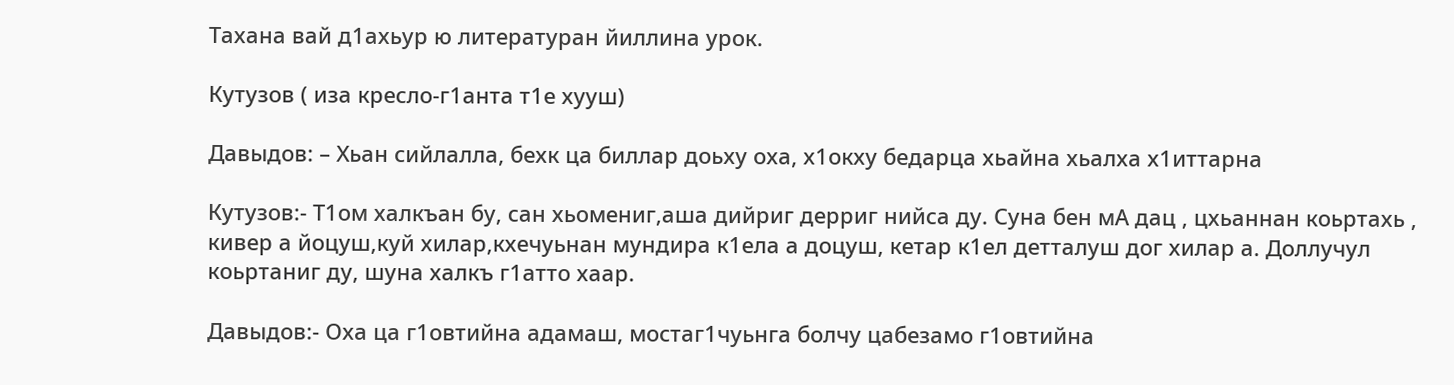Тахана вай д1ахьур ю литературан йиллина урок.

Кутузов ( иза кресло-г1анта т1е хууш)

Давыдов: – Хьан сийлалла, бехк ца биллар доьху оха, х1окху бедарца хьайна хьалха х1иттарна

Кутузов:- Т1ом халкъан бу, сан хьомениг,аша дийриг дерриг нийса ду. Суна бен мА дац , цхьаннан коьртахь , кивер а йоцуш,куй хилар,кхечуьнан мундира к1ела а доцуш, кетар к1ел детталуш дог хилар а. Доллучул коьртаниг ду, шуна халкъ г1атто хаар.

Давыдов:- Оха ца г1овтийна адамаш, мостаг1чуьнга болчу цабезамо г1овтийна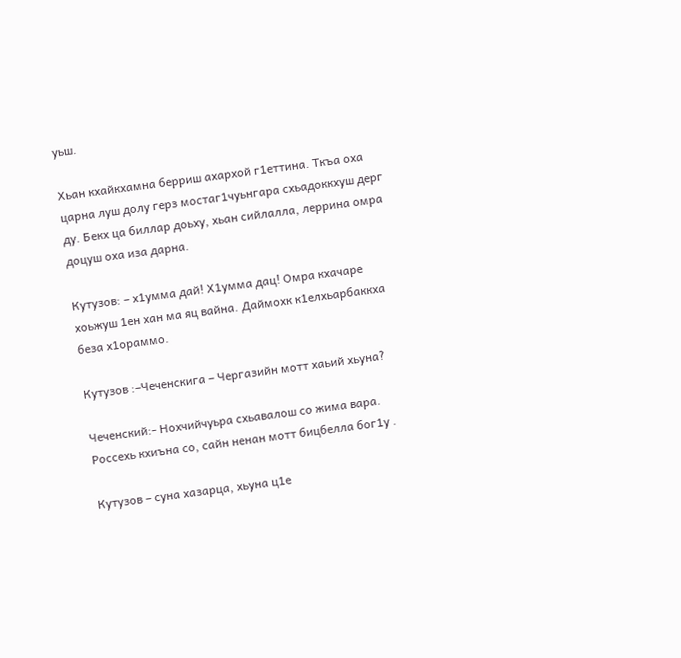уьш.

Хьан кхайкхамна берриш ахархой г1еттина. Ткъа оха царна луш долу герз мостаг1чуьнгара схьадоккхуш дерг ду. Бекх ца биллар доьху, хьан сийлалла, леррина омра доцуш оха иза дарна.

Кутузов: – х1умма дай! Х1умма дац! Омра кхачаре хоьжуш 1ен хан ма яц вайна. Даймохк к1елхьарбаккха беза х1ораммо.

Кутузов :–Чеченскига – Чергазийн мотт хаьий хьуна?

Чеченский:- Нохчийчуьра схьавалош со жима вара. Россехь кхиъна со, сайн ненан мотт бицбелла бог1у .

Кутузов – суна хазарца, хьуна ц1е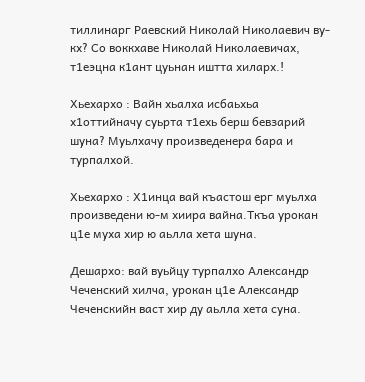тиллинарг Раевский Николай Николаевич ву-кх? Со воккхаве Николай Николаевичах, т1еэцна к1ант цуьнан иштта хиларх.!

Хьехархо : Вайн хьалха исбаьхьа х1оттийначу суьрта т1ехь берш бевзарий шуна? Муьлхачу произведенера бара и турпалхой.

Хьехархо : Х1инца вай къастош ерг муьлха произведени ю-м хиира вайна.Ткъа урокан ц1е муха хир ю аьлла хета шуна.

Дешархо: вай вуьйцу турпалхо Александр Чеченский хилча, урокан ц1е Александр Чеченскийн васт хир ду аьлла хета суна.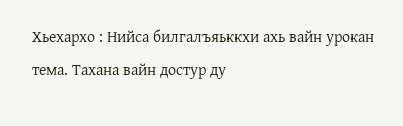Хьехархо : Нийса билгалъяьккхи ахь вайн урокан тема. Тахана вайн достур ду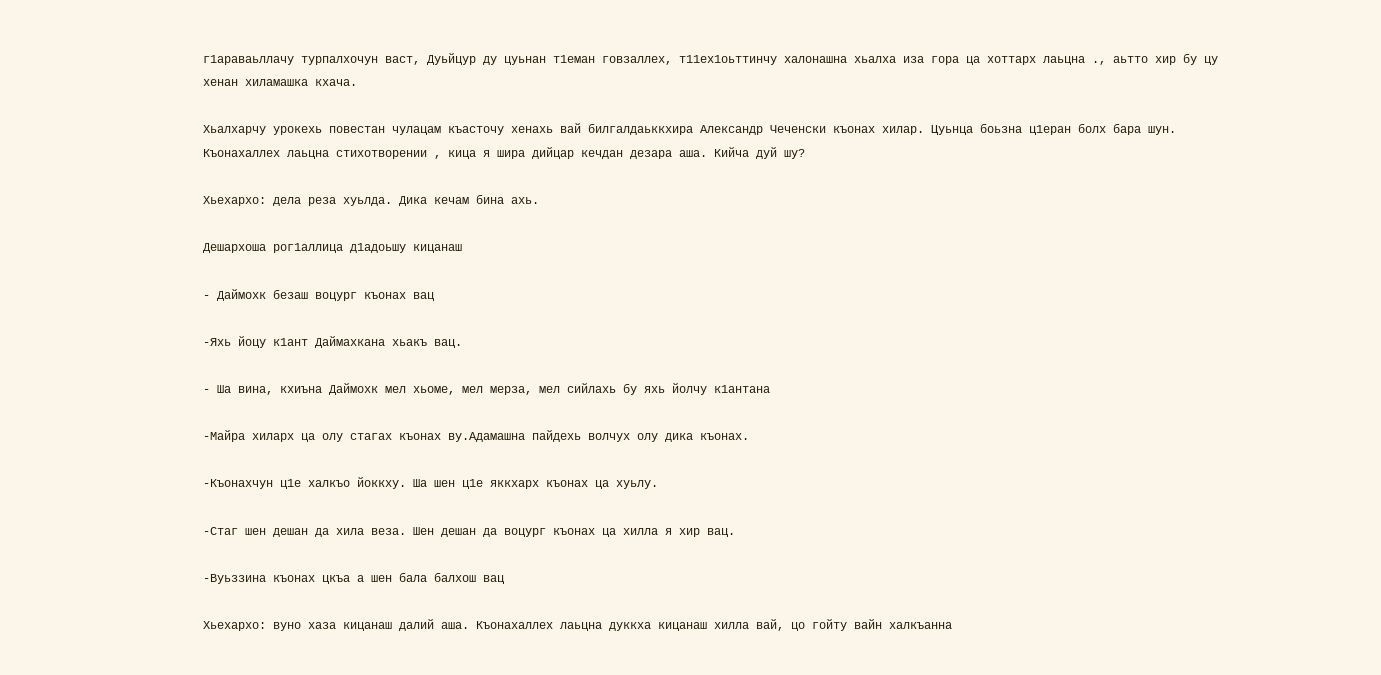г1араваьллачу турпалхочун васт, Дуьйцур ду цуьнан т1еман говзаллех, т11ех1оьттинчу халонашна хьалха иза гора ца хоттарх лаьцна ., аьтто хир бу цу хенан хиламашка кхача.

Хьалхарчу урокехь повестан чулацам къасточу хенахь вай билгалдаьккхира Александр Чеченски къонах хилар. Цуьнца боьзна ц1еран болх бара шун. Къонахаллех лаьцна стихотворении , кица я шира дийцар кечдан дезара аша. Кийча дуй шу?

Хьехархо: дела реза хуьлда. Дика кечам бина ахь.

Дешархоша рог1аллица д1адоьшу кицанаш

- Даймохк безаш воцург къонах вац

-Яхь йоцу к1ант Даймахкана хьакъ вац.

- Ша вина, кхиъна Даймохк мел хьоме, мел мерза, мел сийлахь бу яхь йолчу к1антана

-Майра хиларх ца олу стагах къонах ву.Адамашна пайдехь волчух олу дика къонах.

-Къонахчун ц1е халкъо йоккху. Ша шен ц1е яккхарх къонах ца хуьлу.

-Стаг шен дешан да хила веза. Шен дешан да воцург къонах ца хилла я хир вац.

-Вуьззина къонах цкъа а шен бала балхош вац

Хьехархо: вуно хаза кицанаш далий аша. Къонахаллех лаьцна дуккха кицанаш хилла вай, цо гойту вайн халкъанна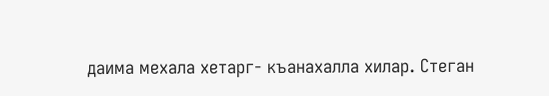даима мехала хетарг- къанахалла хилар. Стеган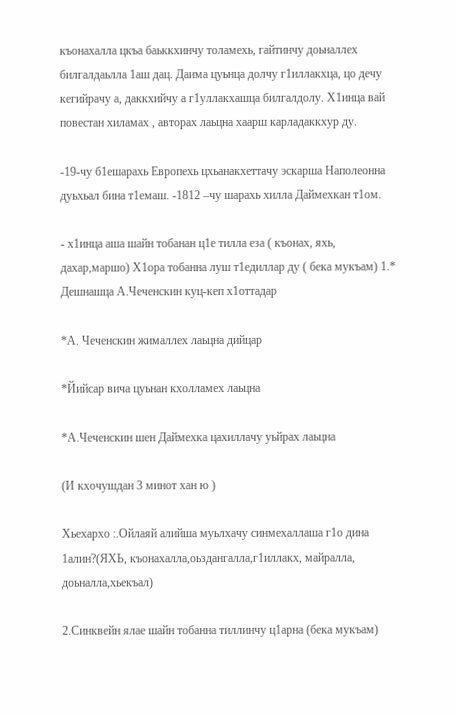къонахалла цкъа баьккхинчу толамехь, гайтинчу доьналлех билгалдаьлла 1аш дац. Даима цуьнца долчу г1иллакхца, цо дечу кегийрачу а, даккхийчу а г1уллакхашца билгалдолу. Х1инца вай повестан хиламах , авторах лаьцна хаарш карладаккхур ду.

-19-чу б1ешарахь Европехь цхьанакхеттачу эскарша Наполеонна дуьхьал бина т1емаш. -1812 –чу шарахь хилла Даймехкан т1ом.

- х1инца аша шайн тобанан ц1е тилла еза ( къонах, яхь, дахар,маршо) Х1ора тобанна луш т1едиллар ду ( бека мукъам) 1.* Дешнашца А.Чеченскин куц-кеп х1оттадар

*А. Чеченскин жималлех лаьцна дийцар

*Йийсар вича цуьнан кхолламех лаьцна

*А.Чеченскин шен Даймехка цахиллачу уьйрах лаьцна

(И кхочушдан 3 минот хан ю )

Хьехархо :.Ойлаяй алийша муьлхачу синмехаллаша г1о дина 1алин?(ЯХЬ, къонахалла,оьздангалла,г1иллакх, майралла, доьналла,хьекъал)

2.Синквейн ялае шайн тобанна тиллинчу ц1арна (бека мукъам)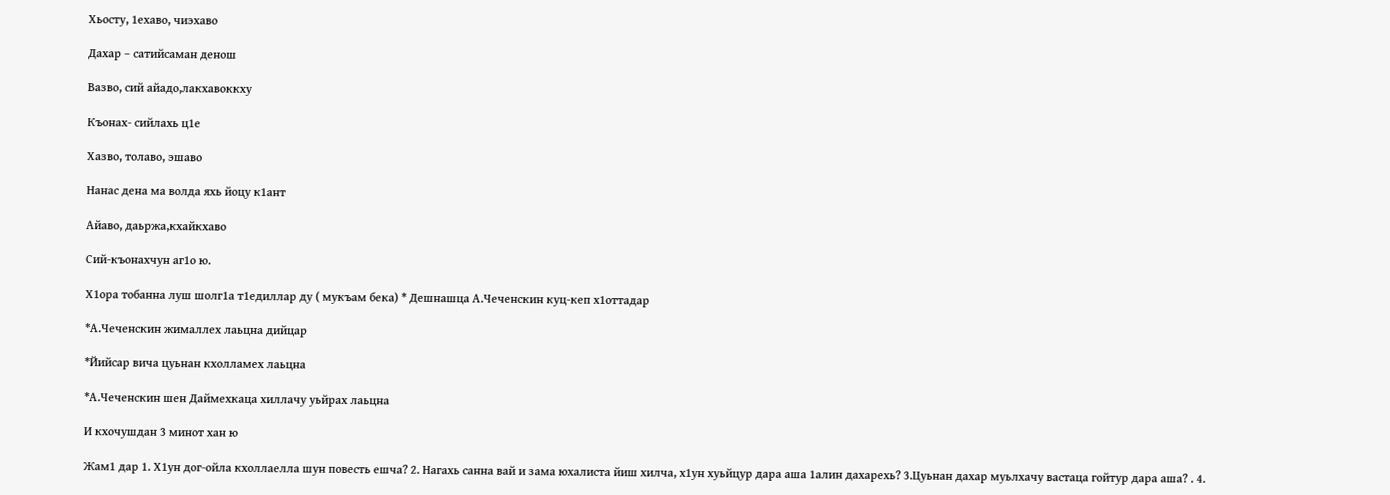Хьосту, 1ехаво, чиэхаво

Дахар – сатийсаман денош

Вазво, сий айадо,лакхавоккху

Къонах- сийлахь ц1е

Хазво, толаво, эшаво

Нанас дена ма волда яхь йоцу к1ант

Айаво, даьржа,кхайкхаво

Сий-къонахчун аг1о ю.

Х1ора тобанна луш шолг1а т1едиллар ду ( мукъам бека) * Дешнашца А.Чеченскин куц-кеп х1оттадар

*А.Чеченскин жималлех лаьцна дийцар

*Йийсар вича цуьнан кхолламех лаьцна

*А.Чеченскин шен Даймехкаца хиллачу уьйрах лаьцна

И кхочушдан 3 минот хан ю

Жам1 дар 1. Х1ун дог-ойла кхоллаелла шун повесть ешча? 2. Нагахь санна вай и зама юхалиста йиш хилча, х1ун хуьйцур дара аша 1алин дахарехь? 3.Цуьнан дахар муьлхачу вастаца гойтур дара аша? . 4.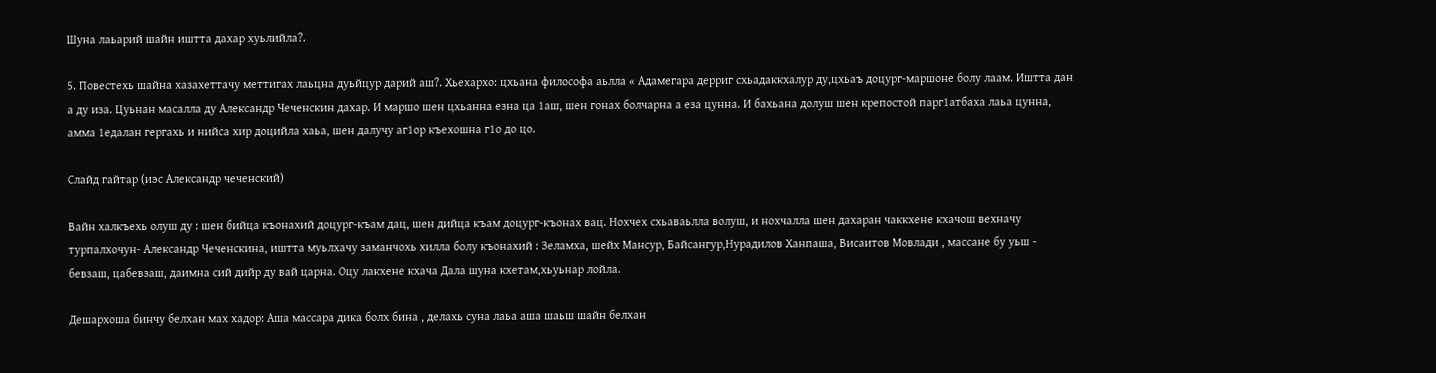Шуна лаьарий шайн иштта дахар хуьлийла?.

5. Повестехь шайна хазахеттачу меттигах лаьцна дуьйцур дарий аш?. Хьехархо: цхьана философа аьлла « Адамегара дерриг схьадаккхалур ду,цхьаъ доцург-маршоне болу лаам. Иштта дан а ду иза. Цуьнан масалла ду Александр Чеченскин дахар. И маршо шен цхьанна езна ца 1аш, шен гонах болчарна а еза цунна. И бахьана долуш шен крепостой парг1атбаха лаьа цунна, амма 1едалан гергахь и нийса хир доцийла хаьа, шен далучу аг1ор къехошна г1о до цо.

Слайд гайтар (иэс Александр чеченский)

Вайн халкъехь олуш ду : шен бийца къонахий доцург-къам дац, шен дийца къам доцург-къонах вац. Нохчех схьаваьлла волуш, и нохчалла шен дахаран чаккхене кхачош вехначу турпалхочун- Александр Чеченскина, иштта муьлхачу заманчохь хилла болу къонахий : Зеламха, шейх Мансур, Байсангур,Нурадилов Ханпаша, Висаитов Мовлади , массане бу уьш - бевзаш, цабевзаш, даимна сий дийр ду вай царна. Оцу лакхене кхача Дала шуна кхетам,хьуьнар лойла.

Дешархоша бинчу белхан мах хадор: Аша массара дика болх бина , делахь суна лаьа аша шаьш шайн белхан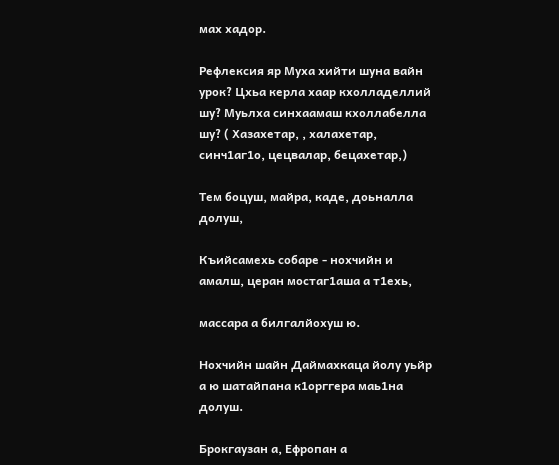мах хадор.

Рефлексия яр Муха хийти шуна вайн урок? Цхьа керла хаар кхолладеллий шу? Муьлха синхаамаш кхоллабелла шу? ( Хазахетар, , халахетар, синч1аг1о, цецвалар, бецахетар,)

Тем боцуш, майра, каде, доьналла долуш,

Къийсамехь собаре - нохчийн и амалш, церан мостаг1аша а т1ехь,

массара а билгалйохуш ю.

Нохчийн шайн Даймахкаца йолу уьйр а ю шатайпана к1орггера маь1на долуш.

Брокгаузан а, Ефропан а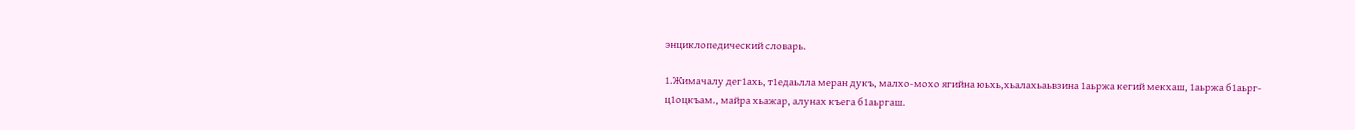энциклопедический словарь.

1.Жимачалу дег1ахь, т1едаьлла меран дукъ, малхо-мохо ягийна юьхь,хьалахьаьвзина 1аьржа кегий мекхаш, 1аьржа б1аьрг- ц1оцкъам., майра хьажар, алунах къега б1аьргаш.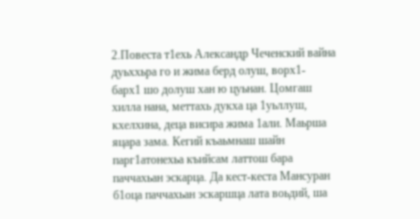2.Повеста т1ехь Александр Чеченский вайна дуьххьра го и жима берд олуш, ворх1- барх1 шо долуш хан ю цуьнан. Цомгаш хилла нана, меттахь дукха ца 1уьллуш, кхелхина, деца висира жима 1али. Маьрша яцара зама. Кегий къаьмнаш шайн парг1атонехьа къийсам латтош бара паччахьан эскарца. Да кест-кеста Мансуран б1оца паччахьан эскаршца лата воьдий, ша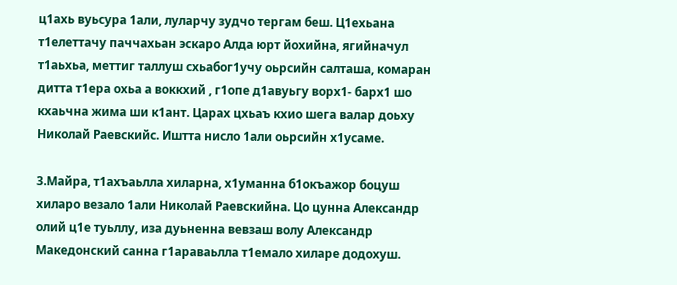ц1ахь вуьсура 1али, луларчу зудчо тергам беш. Ц1ехьана т1елеттачу паччахьан эскаро Алда юрт йохийна, ягийначул т1аьхьа, меттиг таллуш схьабог1учу оьрсийн салташа, комаран дитта т1ера охьа а воккхий , г1опе д1авуьгу ворх1- барх1 шо кхаьчна жима ши к1ант. Царах цхьаъ кхио шега валар доьху Николай Раевскийс. Иштта нисло 1али оьрсийн х1усаме.

3.Майра, т1ахъаьлла хиларна, х1уманна б1окъажор боцуш хиларо везало 1али Николай Раевскийна. Цо цунна Александр олий ц1е туьллу, иза дуьненна вевзаш волу Александр Македонский санна г1араваьлла т1емало хиларе додохуш.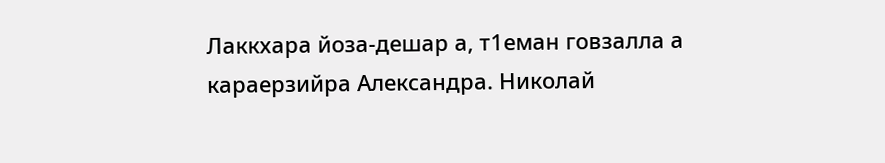Лаккхара йоза-дешар а, т1еман говзалла а караерзийра Александра. Николай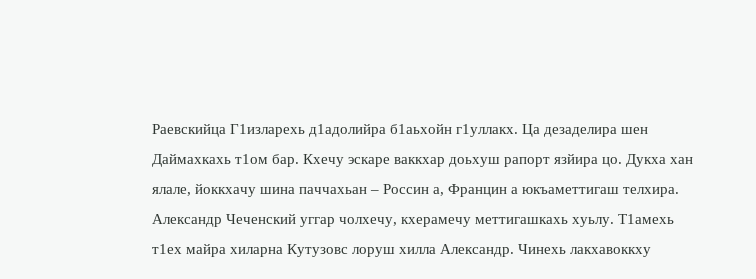Раевскийца Г1изларехь д1адолийра б1аьхойн г1уллакх. Ца дезаделира шен Даймахкахь т1ом бар. Кхечу эскаре ваккхар доьхуш рапорт язйира цо. Дукха хан ялале, йоккхачу шина паччахьан – Россин а, Францин а юкъаметтигаш телхира. Александр Чеченский уггар чолхечу, кхерамечу меттигашкахь хуьлу. Т1амехь т1ех майра хиларна Кутузовс лоруш хилла Александр. Чинехь лакхавоккху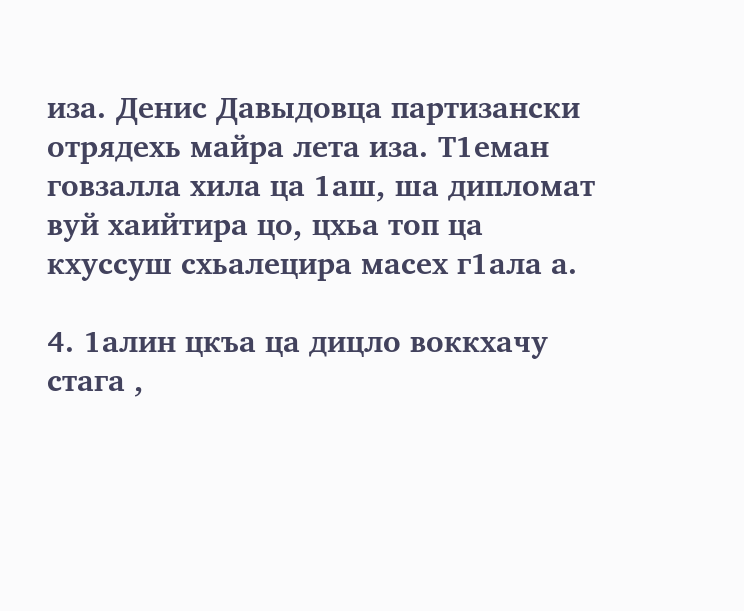иза. Денис Давыдовца партизански отрядехь майра лета иза. Т1еман говзалла хила ца 1аш, ша дипломат вуй хаийтира цо, цхьа топ ца кхуссуш схьалецира масех г1ала а.

4. 1алин цкъа ца дицло воккхачу стага ,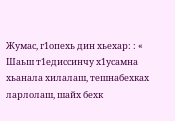Жумас, г1опехь дин хьехар: : « Шаьш т1едиссинчу х1усамна хьанала хилалаш, тешнабехках ларлолаш, шайх бехк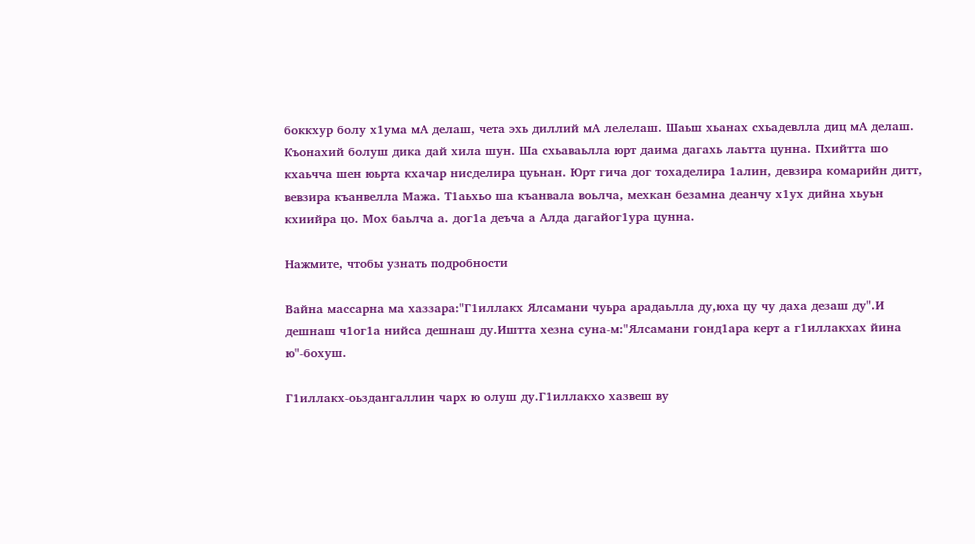боккхур болу х1ума мА делаш, чета эхь диллий мА лелелаш. Шаьш хьанах схьадевлла диц мА делаш. Къонахий болуш дика дай хила шун. Ша схьаваьлла юрт даима дагахь лаьтта цунна. Пхийтта шо кхаьчча шен юьрта кхачар нисделира цуьнан. Юрт гича дог тохаделира 1алин, девзира комарийн дитт, вевзира къанвелла Мажа. Т1аьхьо ша къанвала воьлча, мехкан безамна деанчу х1ух дийна хьуьн кхиийра цо. Мох баьлча а. дог1а деъча а Алда дагайог1ура цунна.

Нажмите, чтобы узнать подробности

Вайна массарна ма хаззара:"Г1иллакх Ялсамани чуьра арадаьлла ду,юха цу чу даха дезаш ду".И дешнаш ч1ог1а нийса дешнаш ду.Иштта хезна суна-м:"Ялсамани гонд1ара керт а г1иллакхах йина ю"-бохуш.

Г1иллакх-оьздангаллин чарх ю олуш ду.Г1иллакхо хазвеш ву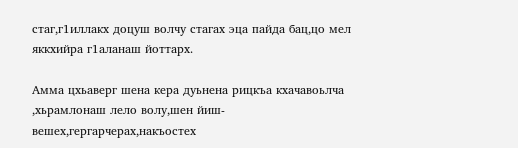стаг,г1иллакх доцуш волчу стагах эца пайда бац,цо мел яккхийра г1аланаш йоттарх.

Амма цхьаверг шена кера дуьнена рицкъа кхачавоьлча ,хьрамлонаш лело волу,шен йиш-вешех,гергарчерах,накъостех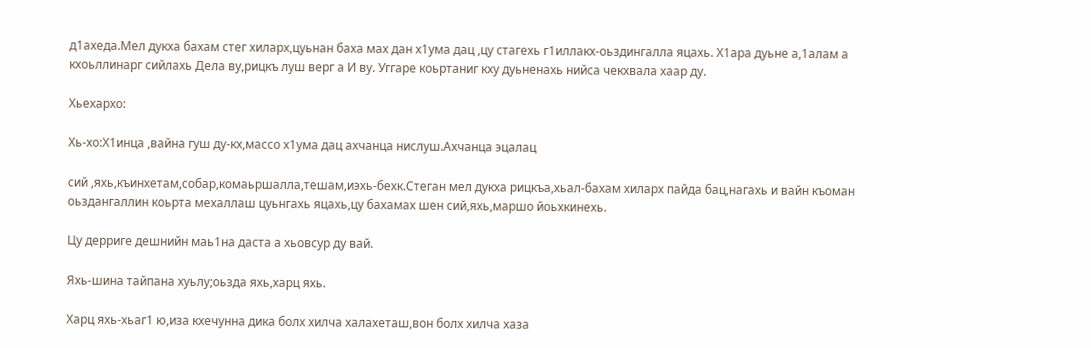д1ахеда.Мел дукха бахам стег хиларх,цуьнан баха мах дан х1ума дац ,цу стагехь г1иллакх-оьздингалла яцахь. Х1ара дуьне а,1алам а кхоьллинарг сийлахь Дела ву,рицкъ луш верг а И ву. Уггаре коьртаниг кху дуьненахь нийса чекхвала хаар ду.

Хьехархо:

Хь-хо:Х1инца ,вайна гуш ду-кх,массо х1ума дац ахчанца нислуш.Ахчанца эцалац

сий ,яхь,къинхетам,собар,комаьршалла,тешам,иэхь-бехк.Стеган мел дукха рицкъа,хьал-бахам хиларх пайда бац,нагахь и вайн къоман оьздангаллин коьрта мехаллаш цуьнгахь яцахь,цу бахамах шен сий,яхь,маршо йоьхкинехь.

Цу дерриге дешнийн маь1на даста а хьовсур ду вай.

Яхь-шина тайпана хуьлу;оьзда яхь,харц яхь.

Харц яхь-хьаг1 ю,иза кхечунна дика болх хилча халахеташ,вон болх хилча хаза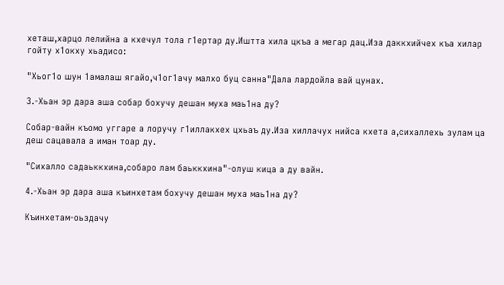хеташ,харцо лелийна а кхечул тола г1ертар ду.Иштта хила цкъа а мегар дац.Иза даккхийчех къа хилар гойту х1окху хьадисо:

"Хьог1о шун 1амалаш ягайо,ч1ог1ачу малхо буц санна"Дала лардойла вай цунах.

3.-Хьан эр дара аша собар бохучу дешан муха маь1на ду?

Собар-вайн къомо уггаре а лоручу г1иллакхех цхьаъ ду.Иза хиллачух нийса кхета а,сихаллехь зулам ца деш сацавала а иман тоар ду.

"Сихалло садаьккхина,собаро лам баьккхина"-олуш кица а ду вайн.

4.-Хьан эр дара аша къинхетам бохучу дешан муха маь1на ду?

Къинхетам-оьздачу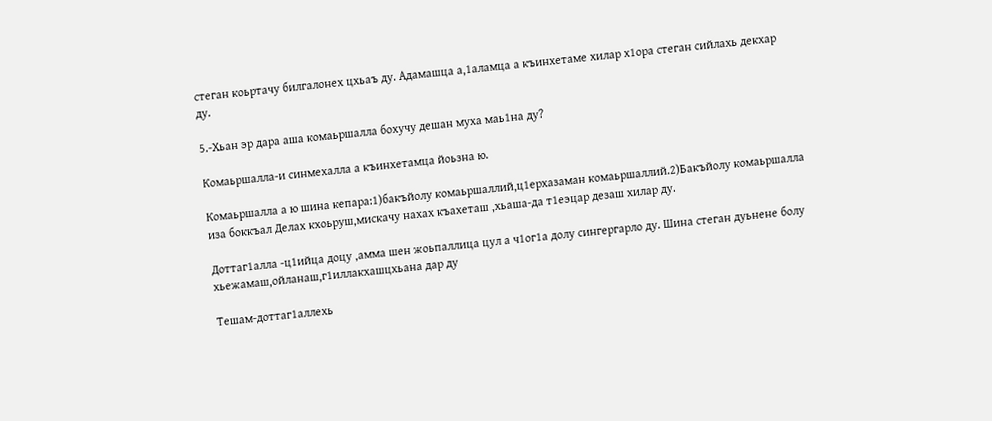стеган коьртачу билгалонех цхьаъ ду. Адамашца а,1аламца а къинхетаме хилар х1ора стеган сийлахь декхар ду.

5.-Хьан эр дара аша комаьршалла бохучу дешан муха маь1на ду?

Комаьршалла-и синмехалла а къинхетамца йоьзна ю.

Комаьршалла а ю шина кепара:1)бакъйолу комаьршаллий,ц1ерхазаман комаьршаллий.2)Бакъйолу комаьршалла иза боккъал Делах кхоьруш,мискачу нахах къахеташ ,хьаша-да т1еэцар дезаш хилар ду.

Доттаг1алла -ц1ийца доцу ,амма шен жоьпаллица цул а ч1ог1а долу сингергарло ду. Шина стеган дуьнене болу хьежамаш,ойланаш,г1иллакхашцхьана дар ду

Тешам-доттаг1аллехь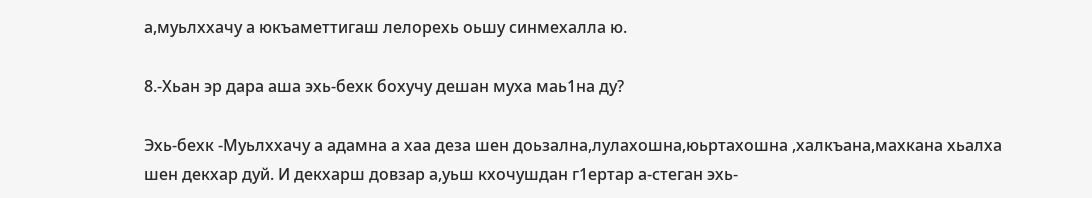а,муьлххачу а юкъаметтигаш лелорехь оьшу синмехалла ю.

8.-Хьан эр дара аша эхь-бехк бохучу дешан муха маь1на ду?

Эхь-бехк -Муьлххачу а адамна а хаа деза шен доьзална,лулахошна,юьртахошна ,халкъана,махкана хьалха шен декхар дуй. И декхарш довзар а,уьш кхочушдан г1ертар а-стеган эхь-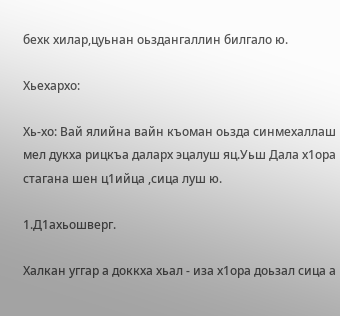бехк хилар,цуьнан оьздангаллин билгало ю.

Хьехархо:

Хь-хо: Вай ялийна вайн къоман оьзда синмехаллаш мел дукха рицкъа даларх эцалуш яц.Уьш Дала х1ора стагана шен ц1ийца ,сица луш ю.

1.Д1ахьошверг.

Халкан уггар а доккха хьал - иза х1ора доьзал сица а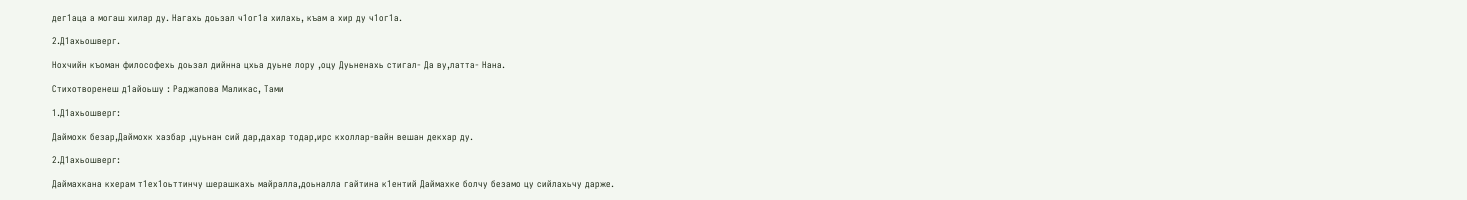дег1аца а могаш хилар ду. Нагахь доьзал ч1ог1а хилахь, къам а хир ду ч1ог1а.

2.Д1ахьошверг.

Нохчийн къоман философехь доьзал дийнна цхьа дуьне лору ,оцу Дуьненахь стигал- Да ву,латта- Нана.

Стихотворенеш д1айоьшу : Раджапова Маликас, Тами

1.Д1ахьошверг:

Даймохк безар,Даймохк хазбар ,цуьнан сий дар,дахар тодар,ирс кхоллар-вайн вешан декхар ду.

2.Д1ахьошверг:

Даймахкана кхерам т1ех1оьттинчу шерашкахь майралла,доьналла гайтина к1ентий Даймахке болчу безамо цу сийлахьчу дарже.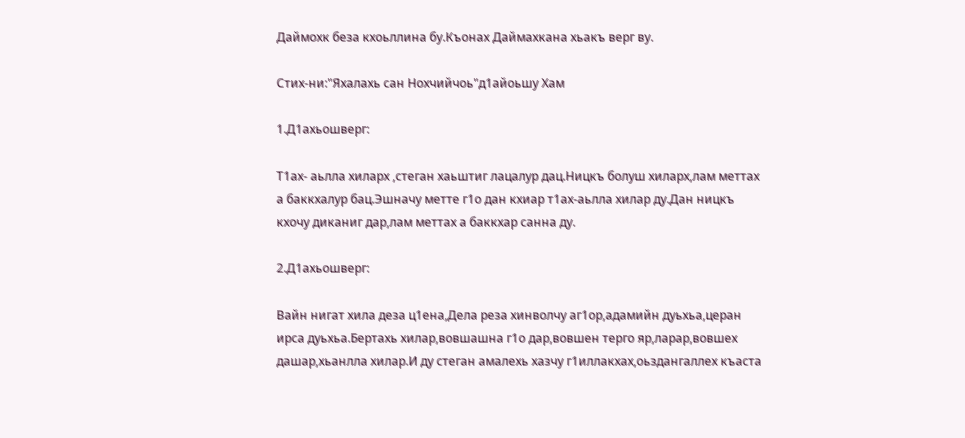Даймохк беза кхоьллина бу.Къонах Даймахкана хьакъ верг ву.

Стих-ни:"Яхалахь сан Нохчийчоь"д1айоьшу Хам

1.Д1ахьошверг:

Т1ах- аьлла хиларх ,стеган хаьштиг лацалур дац.Ницкъ болуш хиларх,лам меттах а баккхалур бац.Эшначу метте г1о дан кхиар т1ах-аьлла хилар ду.Дан ницкъ кхочу диканиг дар,лам меттах а баккхар санна ду.

2.Д1ахьошверг:

Вайн нигат хила деза ц1ена,Дела реза хинволчу аг1ор,адамийн дуьхьа,церан ирса дуьхьа.Бертахь хилар,вовшашна г1о дар,вовшен терго яр,ларар,вовшех дашар,хьанлла хилар.И ду стеган амалехь хазчу г1иллакхах,оьздангаллех къаста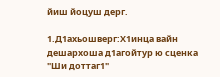йиш йоцуш дерг.

1.Д1ахьошверг:Х1инца вайн дешархоша д1агойтур ю сценка "Ши доттаг1"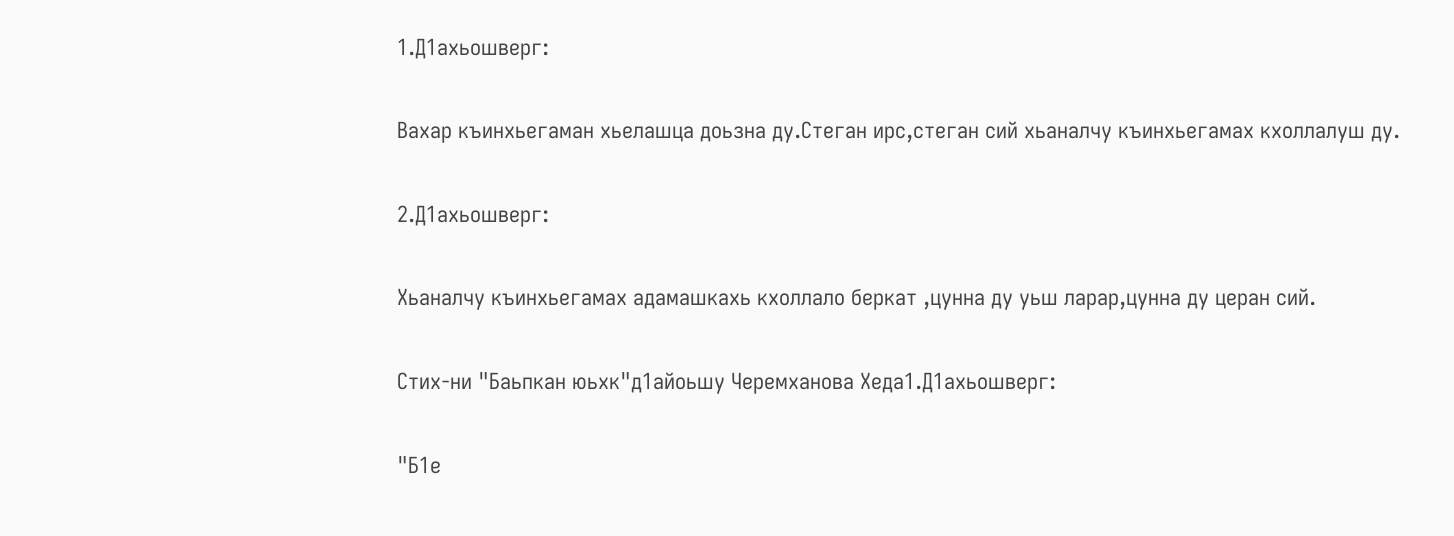1.Д1ахьошверг:

Вахар къинхьегаман хьелашца доьзна ду.Стеган ирс,стеган сий хьаналчу къинхьегамах кхоллалуш ду.

2.Д1ахьошверг:

Хьаналчу къинхьегамах адамашкахь кхоллало беркат ,цунна ду уьш ларар,цунна ду церан сий.

Стих-ни "Баьпкан юьхк"д1айоьшу Черемханова Хеда1.Д1ахьошверг:

"Б1е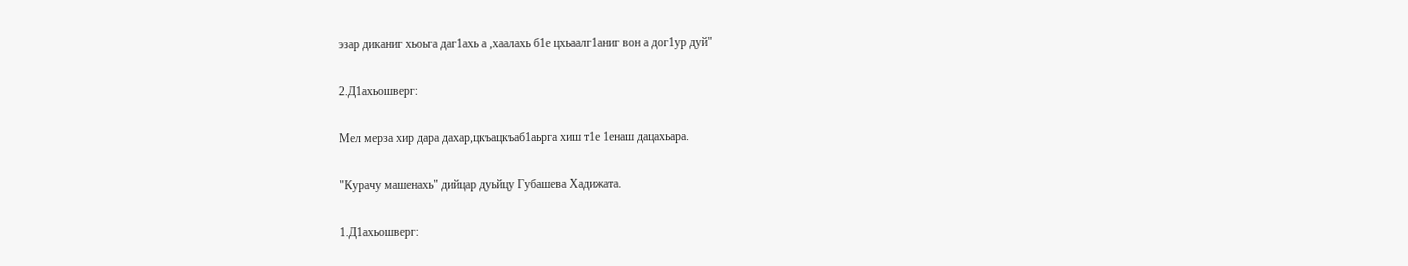эзар диканиг хьоьга даг1ахь а ,хаалахь б1е цхьаалг1аниг вон а дог1ур дуй"

2.Д1ахьошверг:

Мел мерза хир дара дахар,цкъацкъаб1аьрга хиш т1е 1енаш дацахьара.

"Курачу машенахь" дийцар дуьйцу Губашева Хадижата.

1.Д1ахьошверг: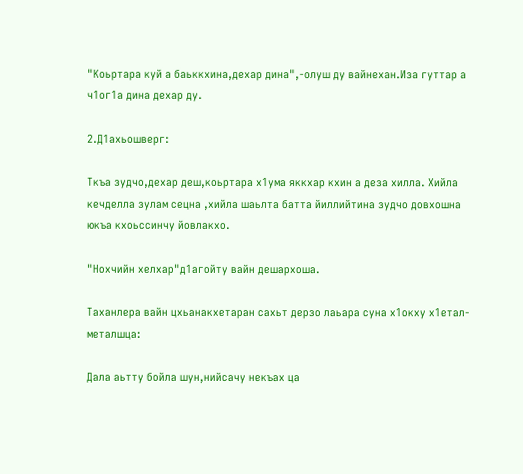"Коьртара куй а баьккхина,дехар дина",-олуш ду вайнехан.Иза гуттар а ч1ог1а дина дехар ду.

2.Д1ахьошверг:

Ткъа зудчо,дехар деш,коьртара х1ума яккхар кхин а деза хилла. Хийла кечделла зулам сецна ,хийла шаьлта батта йиллийтина зудчо довхошна юкъа кхоьссинчу йовлакхо.

"Нохчийн хелхар"д1агойту вайн дешархоша.

Таханлера вайн цхьанакхетаран сахьт дерзо лаьара суна х1окху х1етал-металшца:

Дала аьтту бойла шун,нийсачу некъах ца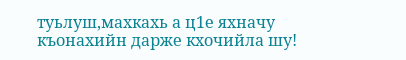туьлуш,махкахь а ц1е яхначу къонахийн дарже кхочийла шу!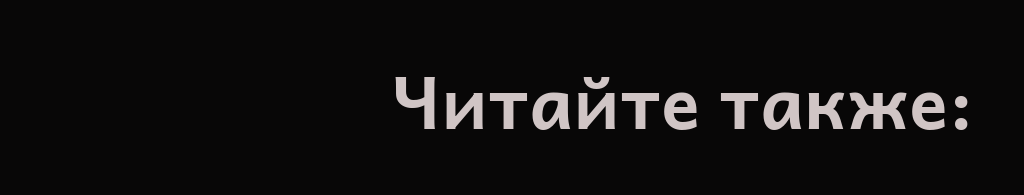Читайте также: